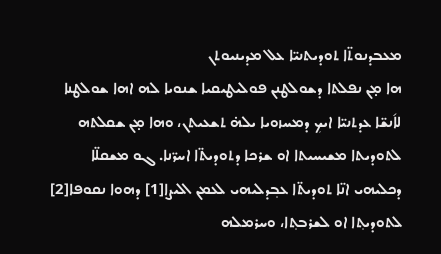ܡܥܒܕܢܘܬ̈ܐ ܬܘܕܝܬܢܝ̈ܐ ܥܠ ܡܕܝܢܝܘܬܢ
ܗܐ ܡ̣ܢ ܢܦܠܬܐ ܕܫܘܠܛܢܢ ܦܘܠܝܛܝܩܝܐ ܫܢܘܝܐ ܠܗ ܐܗܐ ܫܘܠܛܢܐ ܠܐ݇ܢܫ̈ܐ ܥܕܬܢܝ̈ܐ ܐܝܟܼ ܕܡܚܙܘܝܐ ܝܠܗ̇ ܬܫܥܝܬܢ، ܘܗܐ ܡ̣ܢ ܫܩܠܬܗ ܠܬܘܕܝܬܐ ܡܫܝܚܝܬܐ ܐܘ ܫܪܟܐ ܕܬܘܕܝܬ̈ܐ ܐܚܪ̈ܢܐ. ܓܘ ܡܫܩܠ̈ܐ ܕܟܠܝܗܝ ܐܢ̈ܐ ܬܘܕܝܬ̈ܐ ܥܒ݂ܕܠܝܗܝ ܠܥܡܢ ܐܠܝܨܐ[1] ܕܗܘܐ ܢܩܘܦܐ[2] ܠܬܘܕܝܬ݂ܐ ܐܘ ܠܫܪܒܬ݂ܐ، ܘܚܪܡܠܗ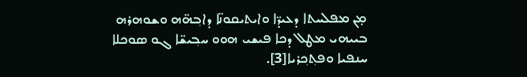ܡ̣ܢ ܡܦܠܚܬܐ ܕܥܝܕ̈ܐ ܘܐܝܬܝܩܘܢ̈ܐ ܕܐܒ݂ܗ̈ܗ ܘܫܘܗܪܗ ܒܝܝܗܝ ܡܛܠ ܕܟܐ ܦܝܫܝ ܗܘܘ ܚܒ݂ܝܫ̈ܐ ܓܘ ܣܘܟܠܐ ܚܢܦܝܐ ܘܦܬ݂ܟ݂ܪܝܐ[3].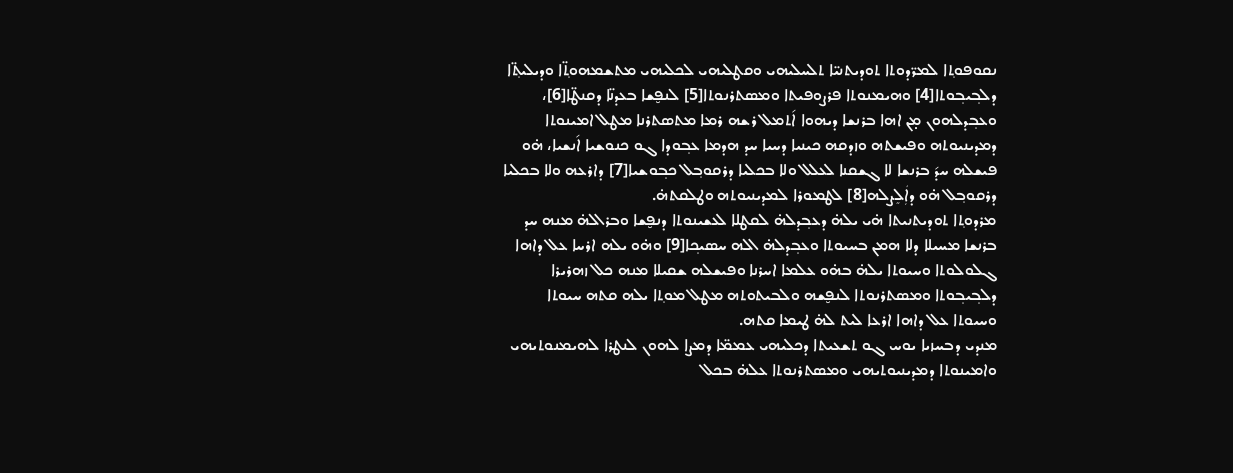ܢܩܘܦܘܬ݂ܐ ܠܡܪ̈ܕܘܬܐ ܬܘܕܝܬܢܝ̈ܐ ܬܠܚܠܝܗܝ ܘܩܛܠܝܗܝ ܠܟܠܝܗܝ ܡܬܫܡܗܘܬ݂̈ܐ ܘܕܝܠܝܬ݂̈ܐ ܕܠܒ݂ܝܒ݂ܘܬܐ[4] ܘܗܝܡܢܘܬܐ ܦܪܨܘܦܝܬܐ ܘܡܣܬܪܢܘܬܐ[5] ܠܢܦ̮ܫܐ ܒܥܕܢ̈ܐ ܕܩܢܛ̈ܐ[6]، ܘܥܒ݂ܕܠܗܘܢ ܡ̣ܢ ܐܗܐ ܒܪܢܫܐ ܕܝܗܘܐ ܐ݇ܬܡܠ ܪܫܗ ܪܡܐ ܡܬܣܬܪܢܐ ܡܛܠ ܐܡܝܢܘܬܐ ܕܡܕܝܢܝܘܬܗ ܘܦܝܫܬܗ ܘܙܕܩܗ ܟܝܢܝܐ ܕܚܝܐ ܚܕ ܗܕܡܐ ܥܒ݂ܘܕܐ ܓܘ ܟܢܘܫܝܐ ܐ݇ܢܫܝܐ، ܗ̇ܘ ܦܝܫܠܗ ܚܕ݇ ܒܪܢܫܐ ܠܐ ܓܫܩܢܐ ܠܥܠܠ ܘܠܐ ܒܟܠܝܐ ܕܪܩܘܒ݂ܠ ܟܒ݂ܘܫܝܐ[7] ܕܐܪܥܗ ܘܠܐ ܒܟܠܝܐ ܕܪܩܘܒ݂ܠ ܗ̇ܘ ܕܐܲܠܸܨܠܗ[8] ܠܛܡܘܪܐ ܠܡܕܝܢܝܘܬܗ ܘܛܠܩܬܗ̇.
ܡܪܕܘܬ݂ܐ ܬܘܕܝܬܢܝܬܐ ܗ̇ܝ ܝܠܗ̇ ܕܥܒ݂ܕܠܗ̇ ܠܩܛܠܐ ܠܥܫܝܢܘܬܐ ܕܢܦ̮ܫܐ ܘܒܪܐܠܗ̇ ܡܢܗ ܚܕ ܒܪܢܫܐ ܡܚܝܠܐ ܕܠܐ ܗܡܢ ܒܚܝܘܬܐ ܘܥܒ݂ܕܠܗ̇ ܐܠܗ ܚܣܝܟ݂ܐ[9] ܘܗ̇ܘ ܝܠܗ ܐܪܚܐ ܥܠ ܕܐܗܐ ܓܠܘܠܘܬܐ ܘܚܝܘܬܐ ܝܠܗ̇ ܒܗ̇ܘ ܥܠܡܐ ܐܚܪܢܐ ܘܦܝܫܠܗ ܫܩܝܠܐ ܡܢܗ ܟܠ ܙܗܪܝܪܐ ܕܠܒ݂ܝܒ݂ܘܬܐ ܘܡܣܬܪܢܘܬܐ ܠܢܦ̮ܫܗ ܘܠܒܝܬܘܬܗ ܡܛܠ ܡܘܬ݂ܐ ܝܠܗ ܩܬܗ ܚܝܘܬܐ ܘܚܝܘܬܐ ܥܠ ܕܐܗܐ ܐܪܥܐ ܠܝܬ ܠܗ̇ ܛܝܡܐ ܩܬܗ.
ܡܢܕܝ ܕܒܚܙܝܐ ܝܘܚ ܓܘ ܬܫܥܝܬܐ ܕܟܠܝܗܝ ܥܡܡ̈ܐ ܕܡܨܐ ܠܗܘܢ ܠܢܛܪܐ ܠܗܝܡܢܘܬܝܗܝ ܘܐܡܝܢܘܬܐ ܕܡܕܝܢܝܘܬܝܗܝ ܘܡܣܬܪܢܘܬܐ ܥܠܗ̇ ܒܟܠ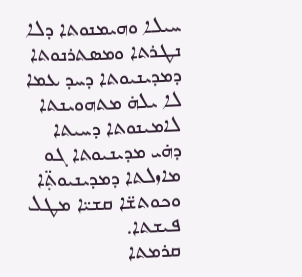ܚܝܠܐ ܘܗܝܡܢܘܬܐ ܕܠܐ ܢܛܪܬܐ ܘܡܣܬܪܢܘܬܐ ܕܡܕܝܢܝܘܬܐ ܕܚܕ ܥܡܐ ܠܐ ܝܠܗ̇ ܡܬܗܘܝܢܬܐ ܠܐܡܝܢܘܬܐ ܕܚܝܬܐ ܕܗ̇ܝ ܡܕܝܢܝܘܬܐ ܓܘ ܡܐܙܠܬܐ ܕܡܕܝܢܝܘܬ݂̈ܐ ܘܟܘܬܫ̈ܐ ܩܫܝ̈ܐ ܡܛܠ ܦܝܫܬܐ.
ܩܪܡܬܐ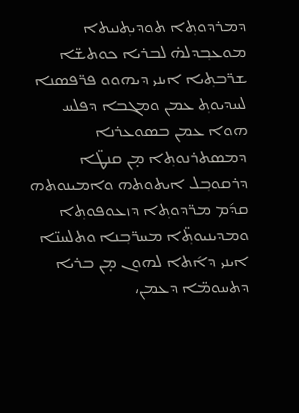ܕܡܪܕܘܬ݂ܐ ܬܘܕܝܬ݂ܢܝܬܐ ܡܘܥܒ݂ܕܠܗ̇ ܠܒܪܝܐ ܟܘܬܫ̈ܐ ܫܪ̈ܒܬ݂ܝܐ ܐܝܢܝ ܕܝܗܘܘ ܦܪ̈ܦܣܢܐ ܠܚܕܝܘܬ݂ ܥܡܢ ܘܡܓܒܐ ܕܦܠܚ ܗܘܐ ܥܡܢ ܒܣܘܥܪܢܐ ܕܡܣܬܪܢܘܬ݂ܐ ܡ̣ܢ ܩܢܛ̈ܐ ܕܪܩܘܒ݂ܠ ܐܝܬܘܬܗ ܘܐܡܝܢܘܬܗ ܩܕ݇ܡ ܡܪ̈ܕܘܬ݂ܐ ܕܙܥܘܦܘܬ݂ܐ ܘܡܕܝܢܝܘܬ݂̈ܐ ܡܚܪ̈ܒ݂ܢܐ ܘܬܠܚܢ̈ܐ ܐܝܢܝ ܕܐ݇ܬܐ ܠܗܘܢ ܡ̣ܢ ܒܪܝܐ ܕܬܚܘܡ̈ܐ ܕܥܡܢ،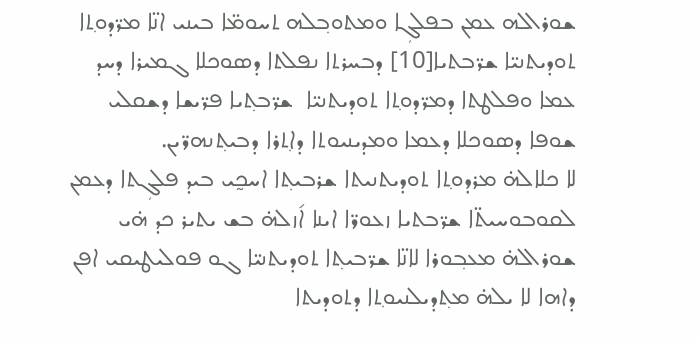ܫܘܪܐܠܗ ܥܡܢ ܒܦܠܓܼܐ ܘܡܬܘܒ݂ܠܗ ܬܚܘܡ̈ܐ ܒܝܢܝ ܐܢ̈ܐ ܡܪ̈ܕܘܬ݂ܐ ܬܘܕܝܬܢܝ̈ܐ ܫܪ̈ܒܬܝܐ[10] ܕܒܚܪܬܐ ܢܦܠܬܐ ܕܣܘܟܠܐ ܓܡܝܪܐ ܕܚܕ ܥܡܐ ܘܦܠܛܬܐ ܕܡܪ̈ܕܘܬ݂ܐ ܬܘܕܝܬܢܝ̈ܐ  ܫܪ̈ܒܬ݂ܝܐ ܦܪ̈ܝܫܐ ܕܫܩܠܝ ܫܘܦܐ ܕܣܘܟܠܐ ܕܥܡܐ ܘܡܕܝܢܝܘܬܐ ܕܐܬ݂ܪܐ ܕܒܝܬ݂ܢܗܪ̈ܝܢ.
ܠܐ ܟܠܐܠܗ̇ ܡܪܕܘܬ݂ܐ ܬܘܕܝܬܢܝܬܐ ܫܪܒܝܬ݂ܐ ܐܚܟ̰ܝ ܒܝܕ ܦܠܓܼܬܐ ܕܥܡܢ ܠܩܘܒܘܚܝܬ̈ܐ ܫܪ̈ܒܬܝܐ ܙܥܘܪ̈ܐ ܐܝܢܐ ܐ݇ܙܠܗ̇ ܒܫ ܝܬܝܪ ܟܕ ܗ̇ܝ ܫܘܪܐܠܗ̇ ܡܥܒ݂ܘܪܐ ܠܐܢ̈ܐ ܫܪ̈ܒܝܬ݂ܐ ܬܘܕܝܬܢܝ̈ܐ ܓܘ ܦܘܠܝܛܝܩܝ ܐܦܢ ܕܐܗܐ ܠܐ ܝܠܗ̇ ܡܬ݂ܕܝܠܢܝܘܬ݂ܐ ܕܬܘܕܝܬܐ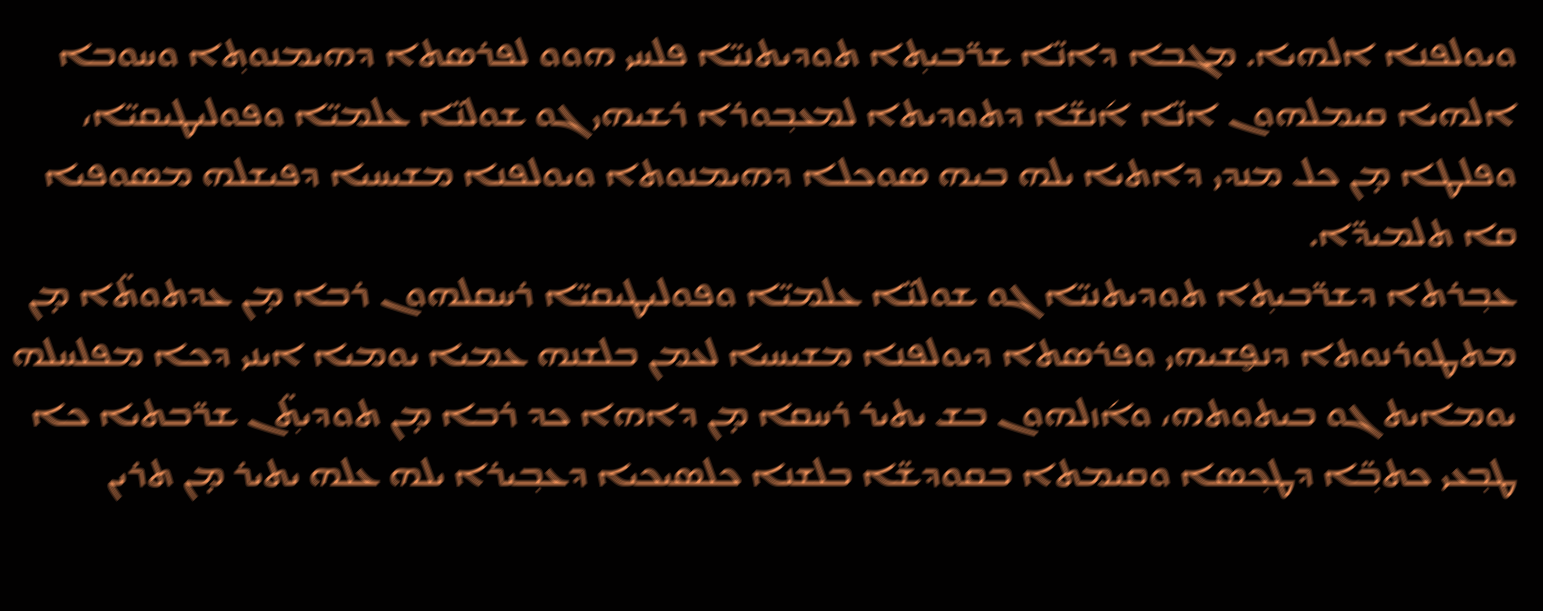ܘܝܘܠܦܢܐ ܐܠܗܝܐ. ܡܓܒܐ ܕܐܢ̈ܐ ܫܪ̈ܒܝܬ݂ܐ ܬܘܕܝܬܢܝ̈ܐ ܦܠܚܝ ܗܘܘ ܠܦܪܣܬܐ ܕܗܝܡܢܘܬ݂ܐ ܘܚܘܒܐ ܐܠܗܝܐ ܩܝܡܠܗܘܢ ܐܢ̈ܐ ܐ݇ܢܫ̈ܐ ܕܬܘܕܝܬܐ ܠܡܥܒ݂ܘܪܐ ܪܫܝܗܝ ܓܘ ܫܘܠܢ̈ܐ ܥܠܡܝ̈ܐ ܘܦܘܠܝܛܝܩܝ̈ܐ، ܘܦܠܛܐ ܡ̣ܢ ܟܠ ܡܢܕܝ ܕܐܬܝܐ ܝܠܗ ܒܝܗ ܣܘܟܠܐ ܕܗܝܡܢܘܬܐ ܘܝܘܠܦܢܐ ܡܫܝܚܝܐ ܕܦܝܫܠܗ ܡܣܘܦܝܐ ܩܐ ܬܠܡܝܕ̈ܐ.
ܥܒ݂ܪܬܐ ܕܫܪ̈ܒܝܬ݂ܐ ܬܘܕܝܬܢܝ̈ܐ ܓܘ ܫܘܠܢ̈ܐ ܥܠܡܝ̈ܐ ܘܦܘܠܝܛܝܩܝ̈ܐ ܪܚܩܠܗܘܢ ܪܒܐ ܡ̣ܢ ܥܕܬܘܬ̈ܐ ܡ̣ܢ ܡܬܛܘܪܢܘܬܐ ܕܢܦ̮ܫܝܗܝ ܘܦܪܣܬܐ ܕܝܘܠܦܢܐ ܡܫܝܚܝܐ ܠܥܡܢ ܒܠܫܢܗ ܥܡܝܐ ܝܘܡܝܐ ܐܝܢܝ ܕܟܐ ܡܦܠܚܠܗ ܝܘܡܐܝܬ ܓܘ ܒܝܬܘܬܗ، ܘܐ݇ܙܠܗܘܢ ܒܫ ܝܬܝܪ ܪܚܩܐ ܡ̣ܢ ܕܐܗܐ ܟܕ ܪܒܐ ܡ̣ܢ ܬܘܕܝܬ݂̈ܢ ܫܪ̈ܒܬܝܐ ܟܐ ܛܒ݂ܥܝ ܟܬܒ݂̈ܐ ܕܛܟ݂ܣܐ ܘܩܝܡܬܐ ܒܩܘܕܫ̈ܐ ܒܠܫܢܐ ܟܠܣܝܟܝܐ ܕܥܒ݂ܝܪܐ ܝܠܗ ܥܠܗ ܝܬܝܪ ܡ̣ܢ ܬܪܝܢ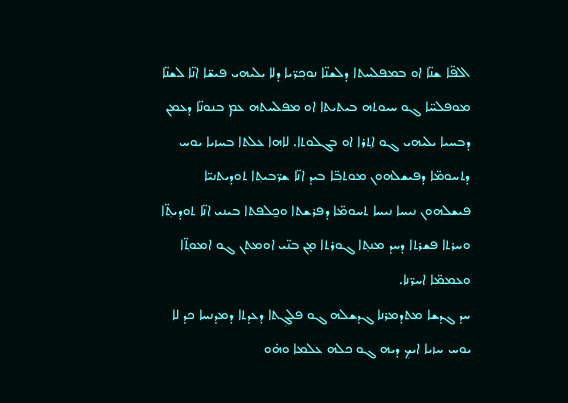ܐܠܦ̈ܐ ܫܢ̈ܐ ܐܘ ܒܡܦܠܚܬܐ ܕܠܫܢ̈ܐ ܢܘܟ݂ܪ̈ܝܐ ܕܠܐ ܝܠܝܗܝ ܦܝܫ̈ܐ ܐܢ̈ܐ ܠܫܢ̈ܐ ܡܘܦܠܚ̈ܐ ܓܘ ܚܝܘܬܗ ܒܝܬܝܬܐ ܐܘ ܡܦܠܚܬܗ ܥܡ ܒܢܘܢ̈ܐ ܕܥܡܢ ܕܒܚܝܐ ܝܠܝܗܝ ܓܘ ܐܬ݂ܪܐ ܐܘ ܒܓܠܘܬܐ. ܠܐܗܐ ܥܠܬܐ ܒܚܙܝܐ ܝܘܚ ܕܬܚܘܡ̈ܐ ܕܦܝܫܠܗܘܢ ܡܘܬܒ݂̈ܐ ܒܝܕ ܐܢ̈ܐ ܫܪ̈ܒܝܬ݂ܐ ܬܘܕܝܬܢܝ̈ܐ ܦܝܫܠܗܘܢ ܢܝܚܐ ܢܝܚܐ ܬܚܘܡ̈ܐ ܕܦܪܫܬܐ ܘܟ̰ܠܦܬܐ ܒܝܢܝ ܐܢ̈ܐ ܬܘܕܝܬ݂̈ܐ ܘܚܪܬܐ ܦܫܪܬܐ ܕܚܕ ܡܢܬ݂ܐ ܓܘܪܬܐ ܡ̣ܢ ܒܢ̈ܝ ܐܘܡܬܢ ܓܘ ܐܡܘܬ݂̈ܐ ܘܥܡܡ̈ܐ ܐܚܪ̈ܢܐ.
ܚܕ ܓܕܫܐ ܡܬܕܡܪܢܐ ܓܕܫܠܗ ܓܘ ܦܠܓܼܬܐ ܕܥܕܬܐ ܕܡܕܢܚܐ ܟܕ ܠܐ ܝܘܚ ܚܙܝܐ ܐܝܟܼ ܕܝܗ ܓܘ ܟܠܗ ܥܠܡܐ ܘܗ̇ܘ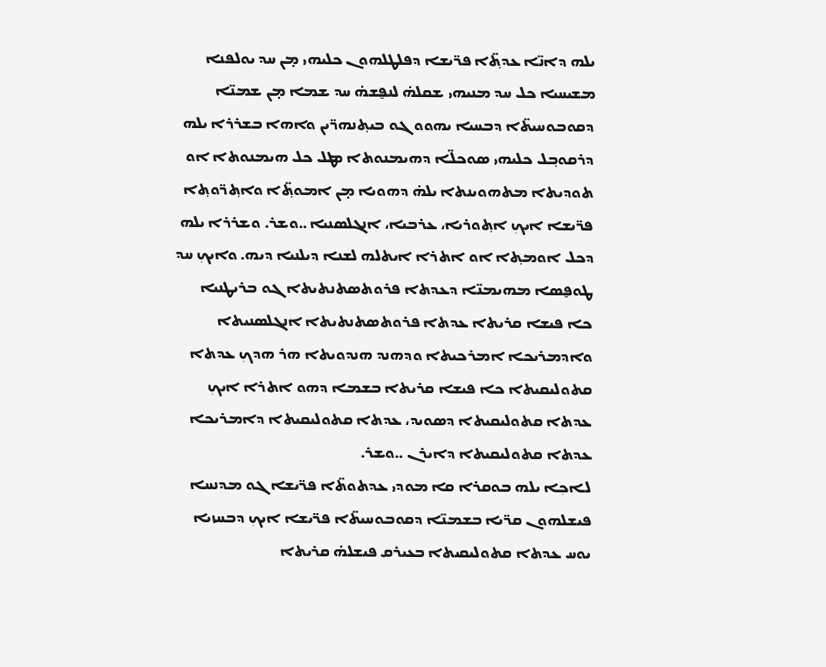ܝܠܗ ܕܐܢ̈ܐ ܥܕܬ݂̈ܐ ܦܪ̈ܝܫܐ ܕܦܠܛܠܗܘܢ ܟܠܝܗܝ ܡ̣ܢ ܚܕ ܝܘܠܦܢܐ ܡܫܝܚܝܐ ܟܠ ܚܕ ܡܢܝܗܝ ܫܩܠܗ̇ ܠܢܦ̮ܫܗ̇ ܚܕ ܫܡܐ ܡ̣ܢ ܫܡܢ̈ܐ ܕܩܘܒܘܚܝܬ̈ܐ ܕܒܚܝܐ ܝܗܘܘ ܓܘ ܒܝܬ݂ܢܗܪ̈ܝܢ ܘܐܗܐ ܒܫܪܪܐ ܝܠܗ ܕܪܩܘܒ݂ܠ ܟܠܝܗܝ ܣܘܟܠ̈ܐ ܕܗܝܡܢܘܬܐ ܡܛܠ ܟܠ ܗܝܡܢܘܬܐ ܐܘ ܬܘܕܝܬܐ ܡܬܗܘܝܢܬܐ ܝܠܗ̇ ܕܗܘܝܐ ܡ̣ܢ ܐܡܘܬ݂̈ܐ ܘܐܬ݂ܪ̈ܘܬ݂ܐ ܦܪ̈ܝܫܐ ܐܝܟܼ ܐܬ݂ܘܪܝܐ، ܥܪܒܝܐ، ܐܢܓܠܣܢܝܐ ..ܘܫܪ. ܘܫܪܪܐ ܝܠܗ ܕܟܠ ܐܘܡܬ݂ܐ ܐܘ ܐܬܪܐ ܐܝܬܠܗ ܠܫܢܐ ܕܝܠܢܝܐ ܕܝܗ. ܘܐܝܟܼ ܚܕ ܛܘܦ̮ܣܐ ܡܗܝܡܢ̈ܐ ܕܥܕܬܐ ܦܪܘܬܣܬܢܬܝܬܐ ܓܘ ܒܪܝܛܢܝܐ ܟܐ ܦܝܫܐ ܩܪܝܬܐ ܥܕܬܐ ܦܪܘܬܣܬܢܬܝܬܐ ܐܢܓܠܣܢܝܬܐ ܘܐܕܡܪܝܟܐ ܐܡܪܟܝܬܐ ܘܕܗܢܕ ܗܢܕܘܝܬܐ ܗܪ ܗܕܟܼ ܥܕܬܐ ܩܬܘܠܝܩܝܬܐ ܟܐ ܦܝܫܐ ܩܪܝܬܐ ܒܫܡܐ ܕܗܘ ܐܬܪܐ ܐܝܟܼ ܥܕܬܐ ܩܬܘܠܝܩܝܬܐ ܕܣܘܝܕ، ܥܕܬܐ ܩܬܘܠܝܩܝܬܐ ܕܐܡܪܝܟܐ ܥܕܬܐ ܩܬܘܠܝܩܝܬܐ ܕܐܝܪܢ ..ܘܫܪ.
ܠܐܟܼܐ ܝܠܗ ܒܘܩܪܐ ܩܐ ܡܘܕܝ ܥܕܬܘܬ̈ܐ ܦܪ̈ܝܫܐ ܓܘ ܡܕܢܚܐ ܦܝܫܠܗܘܢ ܩܪ̈ܝܐ ܒܫܡܢ̈ܐ ܕܩܘܒܘܚܝܬ̈ܐ ܦܪ̈ܝܫܐ ܐܝܟܼ ܕܒܚܙܝܐ ܝܘܚ ܥܕܬܐ ܩܬܘܠܝܩܝܬܐ ܒܥܝܪܩ ܦܝܫܠܗ̇ ܩܪܝܬܐ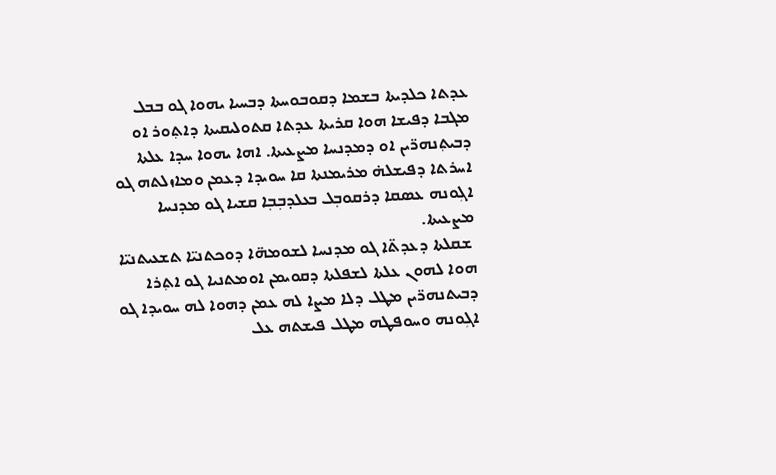ܥܕܬܐ ܟܠܕܝܬܐ ܒܫܡܐ ܕܩܘܒܘܚܬܐ ܕܒܚܝܐ ܝܗܘܐ ܓܘ ܒܒܠ ܡܓܒܐ ܕܦܝܫܐ ܗܘܐ ܩܪܝܬܐ ܥܕܬܐ ܩܬܘܠܝܩܝܬܐ ܕܐܬ݂ܘܪ ܐܘ ܕܒܝܬ݂ܢܗܪ̈ܝܢ ܐܘ ܕܡܕܢܚܐ ܡܨܥܝܬܐ. ܐܗܐ ܝܗܘܐ ܚܕܐ ܥܠܬܐ ܐܚܪܬܐ ܕܦܝܫܠܗ̇ ܡܪܝܡܢܬܐ ܩܐ ܚܘܝܕܐ ܕܥܡܢ ܘܡܐܙܠܬܗ ܓܘ ܐܓܼܘܢܗ ܥܣܩܐ ܕܪܩܘܒ݂ܠ ܒܥܠܕܒ݂ܒ݂ܐ ܩܫܝܐ ܓܘ ܡܕܢܚܐ ܡܨܥܝܬܐ.
 ܫܩܠܬܐ ܕܥܕܬ̈ܐ ܓܘ ܡܕܢܚܐ ܠܫܘܡܗ̈ܐ ܕܘܟܬܢܝ̈ܐ ܬܫܥܝܬܢܝ̈ܐ ܗܘܐ ܠܗܘܢ ܥܠܬܐ ܠܫܦܠܬܐ ܕܩܘܝܡܢ ܐܘܡܬܢܝܐ ܓܘ ܐܬ݂ܪܐ ܕܒܝܬܢܗܪ̈ܝܢ ܡܛܠ ܕܠܐ ܡܨܐ ܠܗ ܥܡܢ ܕܗܘܐ ܠܗ ܚܘܝܕܐ ܓܘ ܐܓܼܘܢܗ ܘܚܘܦܛܗ ܡܛܠ ܦܝܫܬܗ ܥܠ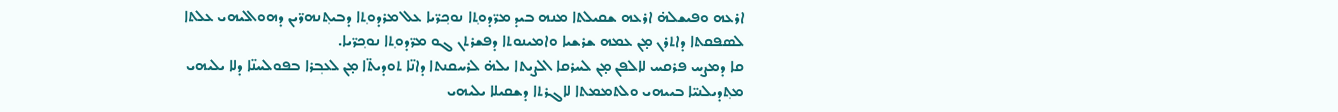ܐܪܥܗ ܘܦܝܫܠܗ̇ ܐܪܥܗ ܫܩܝܠܬܐ ܡܢܗ ܒܝܕ ܡܪ̈ܕܘܬ݂ܐ ܢܘܟ݂ܪ̈ܝܐ ܥܠ ܡܪܕܘܬ݂ܐ ܕܒܝܬ݂ܢܗܪ̈ܝܢ ܕܗܘܐܠܝܗܝ ܥܠܬܐ ܠܣܦܩܬܐ ܕܐܬܪܢ ܡ̣ܢ ܥܡܗ ܫܪܫܝܐ ܘܐܡܝܢܘܬܐ ܕܦܫܪܬܢ ܓܘ ܡܪ̈ܕܘܬ݂ܐ ܢܘܟ݂ܪ̈ܝܐ.
ܩܐ ܕܡܨܚ ܦܪܩܚ ܠܐܠܦܢ ܡ̣ܢ ܠܚܪܩܐ ܐܠܨܝܬܐ ܝܠܗ̇ ܠܪܚܩܢܬܐ ܕܐܢ̈ܐ ܬܘܕܝܬ̈ܐ ܡ̣ܢ ܠܥܒ݂ܪܐ ܒܦܘܠܚܢ̈ܐ ܕܠܐ ܝܠܝܗܝ ܡܬ݂ܕܝܠܢܝ̈ܐ ܒܝܝܗܝ ܘܠܬܡܡܬܐ ܠܐܓܪܬܐ ܕܫܩܝܠܐ ܝܠܝܗܝ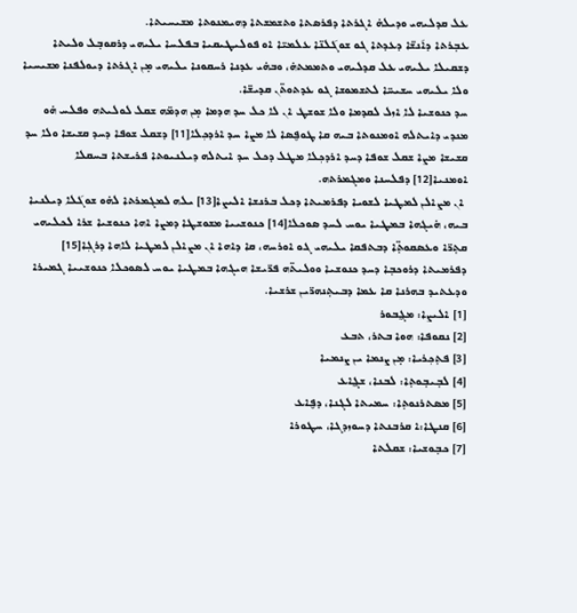ܥܠ ܩܕܠܝܗܝ ܘܕܝܠܗ̇ ܐܓܪܬܐ ܕܦܪܣܬܐ ܘܬܫܡܫܬܐ ܕܗܝܡܢܘܬܐ ܡܫܝܚܝܬܐ.
ܥܒ݂ܪܬܐ ܕܐ݇ܢܫ̈ܐ ܕܥܕܬܐ ܓܘ ܫܘܓ݇ܠܢ̈ܐ ܥܠܡܝ̈ܐ ܐܘ ܦܘܠܝܛܝܩܝܐ ܒܦܠܚܐ ܝܠܝܗܝ ܕܪܩܘܒ݂ܠ ܘܠܝܬܐ ܕܫܩܝܠܐ ܝܠܝܗܝ ܥܠ ܩܕܠܝܗܝ ܘܬܡܡܬܗ̇، ܘܒܗ̇ܝ ܥܕܢܐ ܪܚܩܘܢܐ ܝܠܝܗܝ ܡ̣ܢ ܐܓܪܬܐ ܕܝܘܠܦܢܐ ܡܫܝܚܝܐ ܘܠܐ ܝܠܝܗܝ ܚܫܝܚ̈ܐ ܠܬܫܡܘܫܐ ܓܘ ܥܕܬܘܬ̈ܢ ܩܕܝܫ̈ܐ.
ܚܕ ܟܢܘܫܝܐ ܠܐ ܐܙܠ ܠܩܕܡܐ ܘܠܐ ܫܘܫܛ ܐܢ ܠܐ ܟܠ ܚܕ ܗܕܡܐ ܡ̣ܢ ܗܕܡ̈ܗ ܫܩܠ ܠܘܠܝܬܗ ܘܦܠܚ ܗ̇ܘ ܡܢܕܝ ܕܐܝܬܠܗ ܐܘܡܢܘܬܐ ܒܝܗ ܩܐ ܛܘܦ̮ܣܐ ܠܐ ܡܨܐ ܚܕ ܐܪܕܟ݂ܠܐ[11] ܕܫܩܠ ܫܘܦܐ ܕܚܕ ܩܫܝܫܐ ܘܠܐ ܚܕ ܩܫܝܫܐ ܡܨܐ ܫܩܠ ܫܘܦܐ ܕܚܕ ܐܪܕܟ݂ܠܐ ܡܛܠ ܕܟܠ ܚܕ ܐܝܬܠܗ ܕܝܠܢܝܘܬܐ ܦܪܝܫܬܐ ܒܚܩܠܐ ܐܘܡܢܝܐ[12] ܕܦܠܚܢܐ ܘܡܓܡܪܬܗ.
 ܐܢ ܡܨܐܠܢ ܠܡܛܝܐ ܠܫܘܝܐ ܕܦܪܡܝܬܐ ܕܟܠ ܒܪܢܫܐ ܐܠܝܨܐ[13] ܝܠܗ ܠܡܓܡܪܬܐ ܠܗ̇ܘ ܫܘܓ݇ܠܐ ܕܝܠܢܝܐ ܒܝܗ، ܗ̇ܝܓܗܐ ܒܡܛܝܐ ܝܘܚ ܠܚܕ ܣܘܟܠܐ[14] ܟܢܘܫܝܝܐ ܡܫܘܫܛܐ ܕܡܨܐ ܐܗܐ ܟܢܘܫܝܐ ܫܪܐ ܠܟܠܝܗܝ ܩܬ݂ܪ̈ܐ ܘܥܣܩܘܬ݂̈ܐ ܕܒܬܦܩܐ ܝܠܝܗܝ ܓܘ ܐܘܪܚܗ، ܩܐ ܕܐܗܐ ܐܢ ܡܨܐܠܢ ܠܡܛܝܐ ܠܐܗܐ ܕܪܓܼܐ[15] ܕܦܪܡܝܬܐ ܕܪܘܟܒ݂ܐ ܕܚܕ ܟܢܘܫܝܐ ܘܘܠܝܬ̈ܗ ܦܪ̈ܝܫܐ ܗܝܓܗܐ ܒܡܛܝܐ ܝܘܚ ܠܣܘܟܠܐ ܟܢܘܫܝܝܐ ܓܡܝܪܐ ܘܕܥܬܝܕ ܒܗܪܢܐ ܩܐ ܥܡܐ ܕܒܝܬ݂ܢܗܪ̈ܝܢ ܫܪܫܝܐ.
[1] ܐܠܝܨܐ: ܡܓ̰ܒܘܪ
[2] ܢܩܘܦܐ: ܗܘܐ ܒܬܪ، ܬܒܥ
[3] ܦܬ݂ܟ݂ܪܝܐ: ܡ̣ܢ ܨܢܡܐ ܝܢ ܨܢܡܝܐ
[4] ܠܒ݂ܝܒ݂ܘܬ݂ܐ: ܠܒܢܐ، ܫܓ̰ܐܥ
[5] ܡܣܬܪܢܘܬ݂ܐ: ܚܡܝܬܐ ܠܓܢܐ، ܕܦ̮ܐܥ
[6] ܩܢܛܐ:ܐ ܩܪܒܢܬܐ ܕܚܘܙܕܓܐ، ܚܛܘܪܐ
[7] ܟܒ݂ܘܫܝܐ: ܫܩܠܬܐ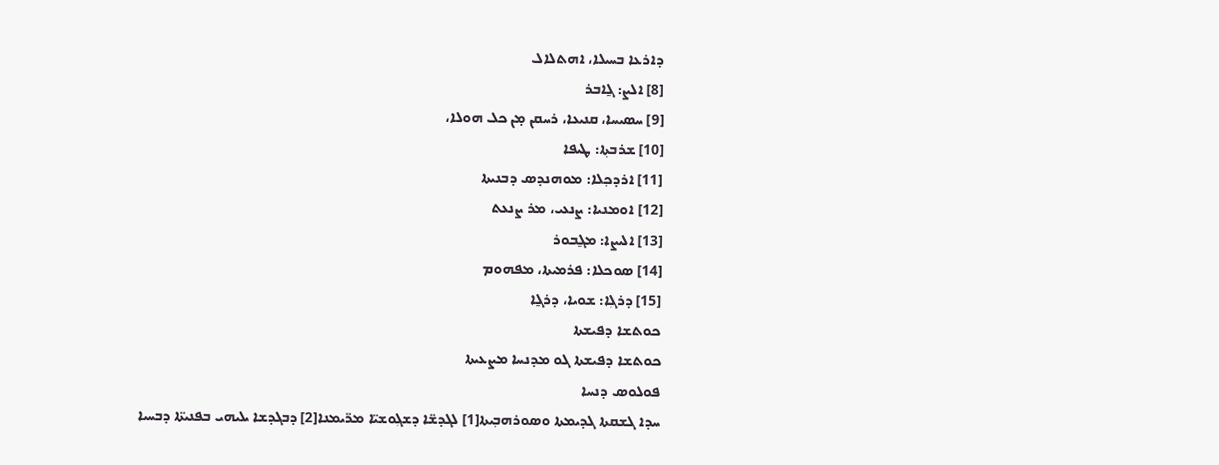ܕܐܪܥܐ ܒܚܝܠܐ، ܐܗܬܠܐܠ
[8] ܐܠܨ: ܓ̰ܐܒܪ
[9] ܚܣܝܚܐ، ܩܢܝܥܐ، ܪܚܩܢ ܡ̣ܢ ܟܠ ܗܘܠܐ،
[10] ܫܪܒܬ݂ܐ: ܛܝܦܐ
[11] ܐܪܕܟ݂ܠܐ: ܡܘܗܢܕܣ ܕܒܢܝܬܐ
[12] ܐܘܡܢܝܐ: ܨܢܥܝ، ܡܪ ܨܢܥܬ
[13] ܐܠܝܨܐ: ܡܓ̰ܒܘܪ
[14] ܣܘܟܠܐ: ܦܪܡܝܬܐ، ܡܦܗܘܡ
[15] ܕܪܓܼܐ: ܫܘܝܐ، ܕܪܓ̰ܐ
ܟܘܬܫܐ ܕܦܝܫܬܐ
ܟܘܬܫܐ ܕܦܝܫܬܐ ܓܘ ܡܕܢܚܐ ܡܨܥܝܬܐ
ܦܘܠܘܣ ܕܢܚܐ
ܚܕܐ ܓܫܩܬܐ ܓܕܝܡܬܐ ܘܣܘܪܗܒ݂ܝܬܐ[1] ܠܓܕܫ̈ܐ ܕܫܓܼܘܫܝ̈ܐ ܡܪ̈ܝܡܢܐ[2] ܕܒܓܕܫܐ ܝܠܝܗܝ ܒܦܢܝܬ̈ܐ ܕܒܚܝܐ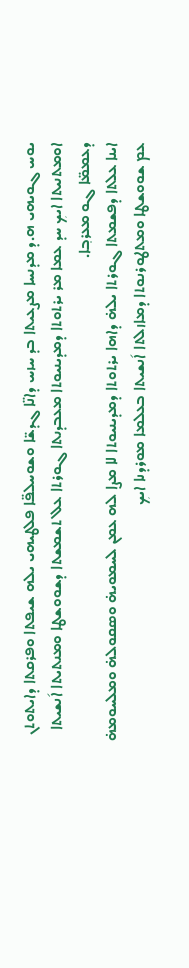ܝܘܚ ܓܘܝܗܝ ܗ.ܕ ܡܕܢܚܐ ܡܨܥܝܬܐ ܒܕ ܚܙܚ ܕܐܢ̈ܐ ܓܕܫ̈ܐ ܘܫܘܚܠܦ̈ܐ ܦܠܛܝܗܝ ܝܠܗ ܫܝܦܬܐ ܘܦܪܩܬܐ ܕܐܝܬܘܬܢ ܐܘܡܬܢܝܬܐ ܐܝܟܼ ܚܕ ܥܡܐ ܡܪ ܝܪܬܘܬܐ ܕܡܕܝܢܝܘܬܐ ܡܥܒܕܢܬܐ ܓܘܪܬܐ ܥܠ ܬܫܡܫܬܐ ܕܫܘܘܫܛܐ ܘܡܢܬܝܬܐ ܐ݇ܢܫܝܬܐ ܕܥܡܡ̈ܐ ܓܘ ܡܥܪܒ݂ܐ.
ܐܝܢܐ ܥܠܬܐ ܕܦܫܡܬܐ ܓܘܪܬܐ ܝܠܗ̇ ܕܐܗܐ ܝܪܬܘܬܐ ܕܡܕܝܢܝܘܬܐ ܠܐ ܡܨܐ ܠܗ ܥܡܢ ܠܚܡܘܝܗ̇ ܘܣܩܘܠܗ̇ ܘܡܠܚܘܡܗ̇ ܥܡ ܫܘܘܫܛܐ ܘܡܬܛܘܪܢܘܬܐ ܕܡܐܙܠܬܐ ܐ݇ܢܫܝܬܐ ܒܥܠܡܐ ܡܘܪܕܢܐ ܐܝܟܼ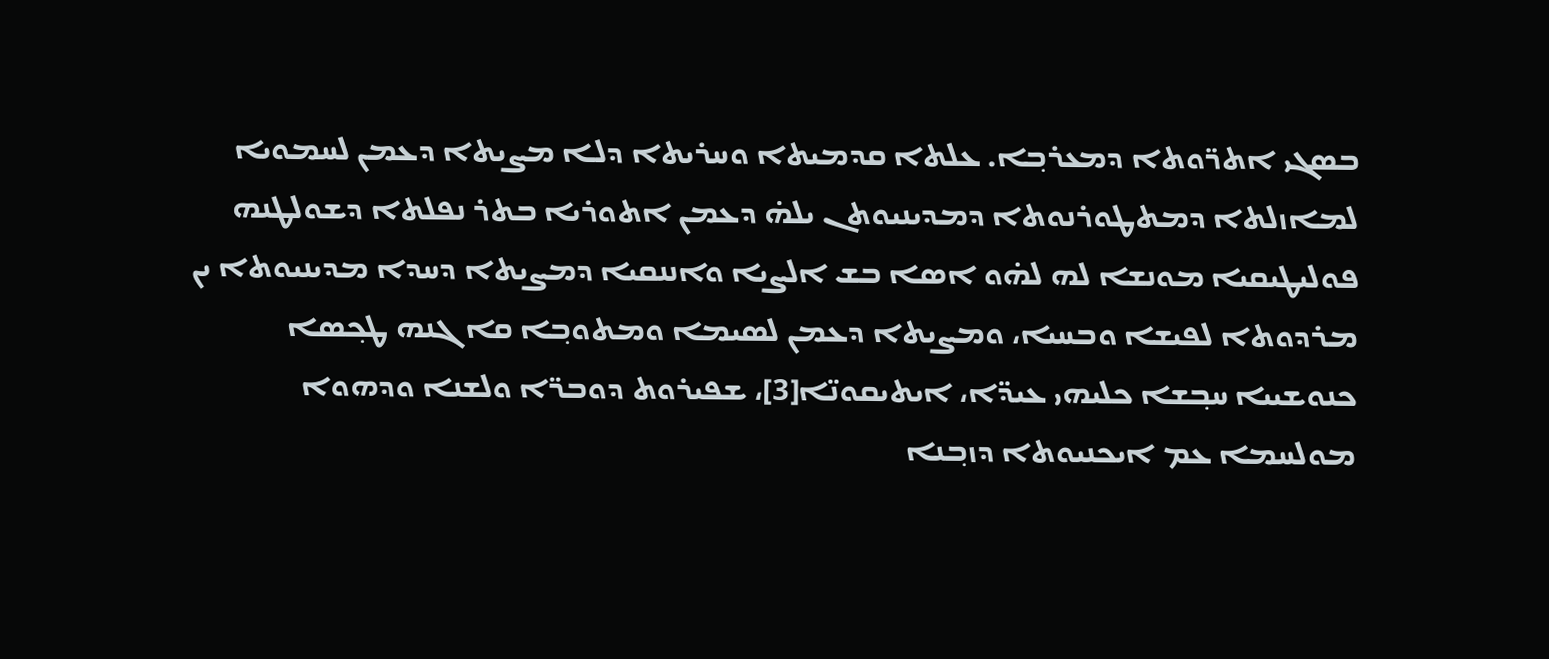ܒܣܓܝ ܐܬܪ̈ܘܬܐ ܕܡܥܪܒ݂ܐ. ܥܠܬܐ ܩܕܡܝܬܐ ܘܚܪܝܬܐ ܕܠܐ ܡܨܝܬܐ ܕܥܡܢ ܠܚܡܘܝܐ ܠܡܐܙܠܬܐ ܕܡܬܛܘܪܢܘܬܐ ܕܡܕܝܢܝܘܬܢ ܝܠܗ̇ ܕܥܡܢ ܐܬܘܪܝܐ ܒܬܪ ܢܦܠܬܐ ܕܫܘܠܛܢܗ ܦܘܠܝܛܝܩܝܐ ܡܘܢܫܐ ܠܗ ܠܗ̇ܘ ܐܣܐ ܒܫ ܐܠܨܝܐ ܘܐܢܢܩܝܐ ܕܡܨܝܬܐ ܕܚܕܐ ܡܕܝܢܝܘܬܐ ܝܢ ܡܪܕܘܬܐ ܠܦܝܫܐ ܘܒܚܝܐ، ܘܡܨܝܬܐ ܕܥܡܢ ܠܣܝܡܐ ܘܡܬܘܒ݂ܐ ܩܐ ܓܢܗ ܛܟ݂ܣܐ ܟܢܘܫܝܝܐ ܚܒ݂ܫܐ ܟܠܝܗܝ ܥܝܕ̈ܐ، ܐܝܬܝܩܘܢ̈ܐ[3]، ܫܦܝܪܘܬ ܕܘܒܪ̈ܐ ܘܠܫܢܐ ܘܕܗܘܐ ܡܘܠܚܡܐ ܥܡ ܐܝܟܢܝܘܬܐ ܕܙܒ݂ܢܐ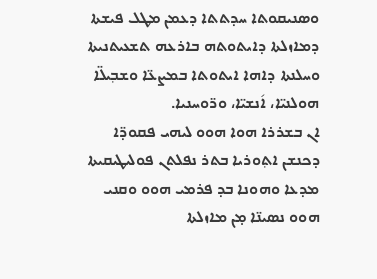ܘܣܢܝܩܘܬܐ ܚܕܬܬܐ ܕܥܡܢ ܡܛܠ ܦܝܫܬܐ ܕܡܐܙܠܬܐ ܕܐܝܬܘܬܗ ܒܐܪܥܗ ܬܫܥܝܬܢܝܬܐ ܘܚܠܢܬܐ ܕܐܗܐ ܐܝܬܘܬܐ ܒܡܨܥ̈ܐ ܘܫܒ݂ܝܠ̈ܐ ܗܘܠܢܝ̈ܐ، ܐ݇ܢܫܝ̈ܐ، ܘܪ̈ܘܚܢܝܐ.
ܐܢ ܒܫܪܪܐ ܗܘܐ ܗܘܘ ܠܝܗܝ ܦܩܘܕ̈ܐ ܕܟܢܫܢ ܐܬ݂ܘܪܝܐ ܒܬܪ ܢܦܠܬܢ ܦܘܠܝܛܝܩܝܬܐ ܡܕܥܐ ܘܗܘܢܐ ܒܕ ܦܪܡܝ ܗܘܘ ܘܩܢܝ ܗܘܘ ܢܣܝܢ̈ܐ ܡ̣ܢ ܡܐܙܠܬܐ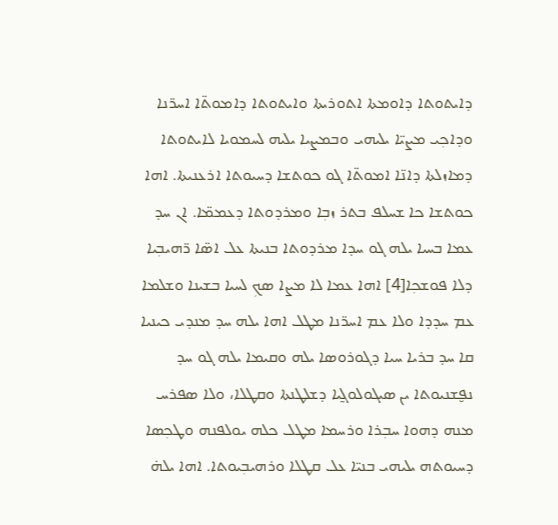ܕܐܝܬܘܬܐ ܕܐܘܡܬܐ ܐܬܘܪܝܬܐ ܘܐܝܬܘܬܐ ܕܐܡܘܬ̈ܐ ܐܚܪ̈ܢܐ ܘܕܐܟ݂ܝ ܡܨܝ̈ܐ ܝܠܝܗܝ ܘܒܡܨܝܐ ܝܠܝܗ ܠܚܡܘܝܐ ܠܐܝܬܘܬܐ ܕܡܐܙܠܬܐ ܕܐܢ̈ܐ ܐܡܘܬ̈ܐ ܓܘ ܟܘܬܫܐ ܕܚܝܘܬܐ ܐܪܥܢܝܬܐ. ܐܗܐ ܟܘܬܫܐ ܟܐ ܫܚܠܦ ܒܬܪ ܙܒ݂ܐ ܘܡܪܕܘܬܐ ܕܥܡܡ̈ܐ. ܐܢ ܚܕ ܥܡܐ ܒܚܝܐ ܝܠܗ ܓܘ ܚܕܐ ܡܪܕܘܬܐ ܒܢܝܬܐ ܥܠ ܐܣ̈ܐ ܪ̈ܗܝܒ݂ܝܐ ܕܠܐ ܦܘܫܟ݂ܐ[4] ܐܗܐ ܥܡܐ ܠܐ ܡܨܐ ܣܟܼ ܠܚܝܐ ܒܫܝܢܐ ܘܫܠܡܐ ܥܡ ܚܕܕܐ ܘܠܐ ܥܡ ܐܚܪ̈ܢܐ ܡܛܠ ܐܗܐ ܝܠܗ ܚܕ ܡܢܕܝ ܟܝܢܝܐ ܩܐ ܚܕ ܒܪܝܐ ܚܝܐ ܕܓܘܪܘܣܐ ܝܠܗ ܘܩܝܡܐ ܝܠܗ ܓܘ ܚܕ ܢܦ̮ܫܢܝܘܬܐ ܝܢ ܣܝܓܘܠܘܓ̰ܝܐ ܕܫܠܛܢܬܐ ܘܩܛܠܐ، ܘܠܐ ܣܦܪܚ ܡܢܗ ܕܗܘܐ ܚܒ݂ܪܐ ܘܪܚܡܐ ܡܛܠ ܟܠܗ ܝܘܠܦܢܗ ܘܛܟ݂ܣܐ ܕܚܝܘܬܗ ܝܠܝܗܝ ܒܢܝ̈ܐ ܥܠ ܩܛܠܐ ܘܪܗܝܒ݂ܝܘܬܐ. ܐܗܐ ܝܠܗ̇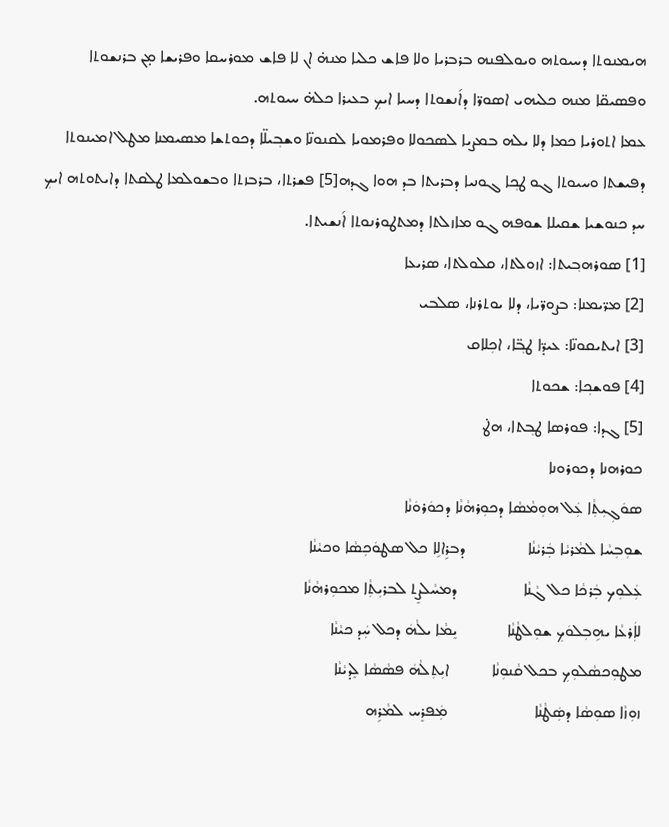ܗܝܡܢܘܬܐ ܕܚܝܘܬܗ ܘܝܘܠܦܢܗ ܒܪܒܪܝܐ ܘܠܐ ܦܐܫ ܟܠܝܐ ܡܢܗ̇ ܐܢ ܠܐ ܦܐܫ ܡܘܪܚܩܐ ܘܦܪܝܫܐ ܡ̣ܢ ܒܪܢܫܘܬܐ ܘܦܣܝܩ̈ܐ ܡܢܗ ܟܠܝܗܝ ܐܣܘܪ̈ܐ ܕܐ݇ܢܫܘܬܐ ܕܚܝܐ ܐܝܟܼ ܒܥܝܪܐ ܟܠܗ̇ ܚܝܘܬܗ.
ܥܡܐ ܐܬܘܪܝܐ ܟܡܐ ܕܠܐ ܝܠܗ ܒܡܨܝܐ ܠܣܟܘܠܐ ܘܦܪܡܘܝܐ ܠܩܢܘܢ̈ܐ ܘܫܒ݂ܝܠ̈ܐ ܕܟܘܬܫܐ ܡܣܝܡܢܐ ܡܛܠ ܐܡܝܢܘܬܐ ܕܦܝܫܬܐ ܘܚܝܘܬܐ ܓܘ ܛܟ݂ܐ ܓܘܢܝܐ ܕܒܪܝܬܐ ܒܕ ܗܘܐ ܓܕܗ[5] ܦܫܪܬܐ، ܒܪܒܙܬܐ ܘܒܫܘܠܡܐ ܛܠܩܬܐ ܕܐܝܬܘܬܗ ܐܝܟܼ ܚܕ ܟܢܘܫܝܐ ܫܩܝܠܐ ܫܘܦܗ ܓܘ ܡܐܙܠܬܐ ܕܡܬܛܘܪܢܘܬܐ ܐ݇ܢܫܝܬܐ.
[1] ܣܘܪܗܒ݂ܝܬܐ: ܐܙܘܠܬܐ، ܩܠܘܠܬܐ، ܣܪܝܥܐ
[2] ܡܪ̈ܝܡܢܐ: ܒܨܘܪ̈ܝܐ، ܕܠܐ ܝܘܬܪܢܐ، ܣܠܒܝ
[3] ܐܝܬܝܩܘܢ̈ܐ: ܥܝܕ̈ܐ ܛܒ݂̈ܐ، ܐܟܼܠܐܩ
[4] ܦܘܫܟ݂ܐ: ܫܟܘܬܐ
[5] ܓܕܐ: ܦܘܪܣܐ ܛܒ݂ܬܐ، ܗܛ̇
ܟܘܪܗܢܐ ܕܟܘܪܘܢܐ
ܣܘܿܓܼܝܼܬܼܵܐ ܥܲܠ ܗܘܼܡܵܣܵܐ ܕܟܘܼܪܗܵܢܵܐ ܕܟܘܿܪܘܿܢܵܐ
ܫܘܼܒܼܚܵܐ ܠܡܵܪܝܵܐ ܒܲܪܝܵܢܵܐ               ܕܒܪܹܐܠܹܐ ܟܠ ܣܛܘܿܟܼܣܵܐ ܘܟܝܵܢܵܐ
ܥܲܠܘܼܟ ܒܲܪܟܵܐ ܟܠ ܓܵܢܵܐ                ܕܡܚܵܠܨܸܬ ܠܒܪܝܼܬܼܵܐ ܡܟܘܼܪܗܵܢܵܐ
ܠܐܲܪܥܵܐ ܝܗܹܒܼܠܘܿܟܼ ܫܘܼܠܛܵܢܵܐ            ܝܸܡܵܐ ܝܠܵܗܿ ܕܟܠ ܚܲܕ ܟܝܵܢܵܐ
ܡܛܘܼܟܣܵܠܘܼܟܼ ܒܟܠ ܩܵܢܘܼܢܵܐ          ܐܝܼܬܼܠܵܗܿ ܦܣܵܣܵܐ ܠܸܕܝܵܢܵܐ
ܙܘܼܙܵܐ ܣܘܼܣܵܐ ܕܣܲܛܵܢܵܐ                     ܡܲܦܪܸܚ ܠܡܵܪܹܗ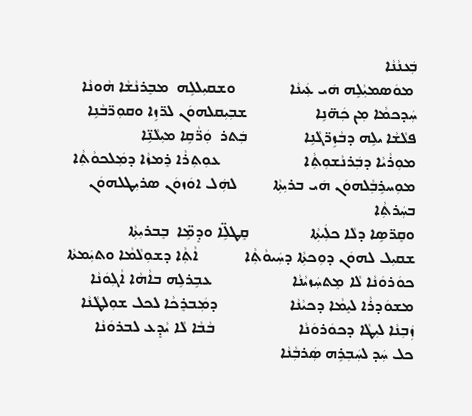ܒܲܥܢܵܢܵܐ
 ܡܘܿܣܡܝܼܵܠܹܗ ܗܿܝ ܥܲܝܢܵܐ              ܘܫܩܝܼܠܠܹܗ  ܡܒܸܪܢܵܫܵܐ ܗܵܘܢܵܐ
ܚܲܕܟܡܵܐ ܡܼܢ ܟܲܗ̈ܢܹܐ                  ܫܒܼܝܼܩܠܗܘܿܢ ܠܪ̈ܙܹܐ ܘܩܘܼܪ̈ܒܵܢܹܐ
ܦܠܵܫܵܐ ܝܠܹܗ ܕܒܵܙܹܪ̈ܓܵܢܹܐ               ܒܲܬܪ  ܘܲܪ̈ܵܩܹܐ ܡܝܼܠܵܢܹ̈ܐ
ܡܘܼܪܵܝܵܐ ܕܒܲܪܢܵܫܘܼܬܼܵܐ                      ܥܘܼܬܼܪܵܐ ܪܸܡܙܵܐ ܕܡܲܠܟܘܵܬܼܵܐ
ܡܘܼܚܪܹܒܼܵܠܗܘܿܢ ܗܿܝ ܒܪܝܼܬܼܵܐ         ܠܗܲܠ ܐܘܿܙܘܿܢ ܣܪܝܼܛܠܗܘܿܢ ܒܚܲܪܬܼܵܐ
ܘܩܸܪ̈ܣܹܐ ܕܠܵܐ ܟܠܲܝܬܼܵܐ                ܩܸܛܠܹ̈ܐ ܘܕܸܡܹ̈ܐ  ܒܸܒܪܝܼܬܼܵܐ
ܫܩܝܼܠ ܠܗܘܿܢ ܕܘܼܟܬܼܵܐ ܕܚܲܝܘܵܬܼܵܐ            ܐܵܬܼܵܐ ܕܫܘܼܠܵܡܵܐ ܘܬܝܲܡܬܵܐ
ܟܘܿܪܘܿܢܵܐ ܠܵܐ ܡܸܬܚܲܙܝܵܢܵܐ                     ܥܒܹܪܠܹܗ ܒܐܵܗܵܐ ܐܵܓܼܘܿܢܵܐ
ܡܫܘܿܕܪܵܐ ܠܝܸܡܵܐ ܕܟܝܵܢܵܐ                   ܕܡܲܒܪܸܟܵܐ ܠܟܠ ܫܘܼܠܛܵܢܵܐ
ܙܲܒܼܢܵܐ ܠܝܼܛܵܐ ܕܟܘܿܪܘܿܢܵܐ                      ܒܵܒܵܐ ܠܵܐ ܝܵܕܸܥ ܠܒܪܘܿܢܵܐ
ܟܠ ܚܲܕ ܠܚܲܒܼܪܹܗ ܣܲܪܒܼܵܢܵܐ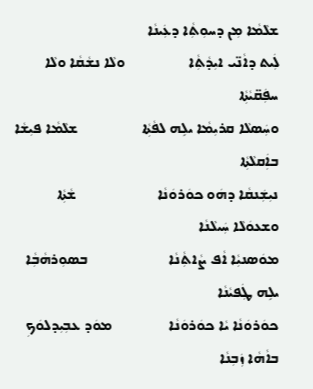ܫܠܵܡܵܐ ܡܼܢ ܕܚܘܼܬܼܵܐ ܕܥܲܝܢܵܐ
ܠܲܝܬ ܕܐܵܢ̈ܝ ܐܝܼܕܵܬܼܵܐ                  ܘܠܵܐ ܢܫܵܩܵܐ ܘܠܵܐ ܚܦܲܩ̈ܝܵܬܼܵܐ
ܘܚܲܣܠܵܐ ܩܪܝܼܡܵܐ ܝܠܹܗ ܠܦܵܬܼܵܐ                  ܫܠܵܡܵܐ ܦܝܼܫܵܐ ܒܐܲܩܠܵܬܼܵܐ
ܢܝܼܫܲܢܩܵܐ ܕܗܿܘ ܟܘܿܪܘܿܢܵܐ                       ܫܵܬܼܵܐ ܘܫܥܘܿܠܵܐ ܚܲܝܠܵܢܵܐ
ܡܘܿܣܢܝܼܵܐ ܐܵܦ ܨܵܐܬܼܵܢܵܐ                       ܒܣܘܼܪܗܵܒܼܵܐ ܝܠܹܗ ܛܲܦܝܵܢܵܐ
ܟܘܿܪܘܿܢܵܐ ܝܵܐ ܟܘܿܪܘܿܢܵܐ                ܡܘܿܕ ܥܒܼܝܼܕܠܘܿܟܼ ܒܐܵܗܵܐ ܙܲܒܼܢܵܐ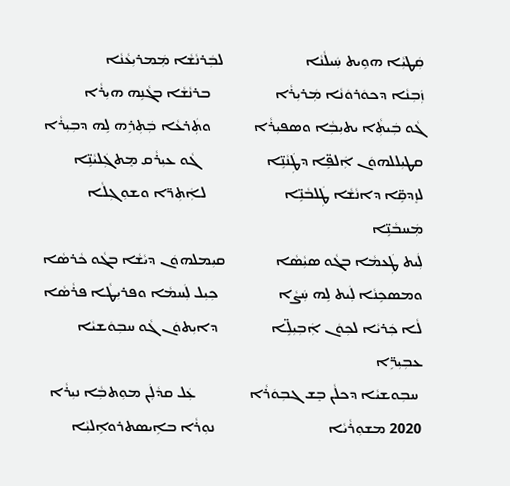ܩܲܛܝܼܵܐ ܗܘܹܝܬ ܚܲܝܠܵܢܵܐ                       ܠܒܲܪܢܵܫܵܐ ܡܲܡܪܝܼܥܵܢܵܐ
ܙܲܒܼܢܵܐ ܕܟܘܿܪܘܿܢܵܐ ܡܲܪܝܼܪܵܐ                  ܒܪܢܵܫܵܐ ܒܓܵܢܹܗ ܗܝܼܪܵܐ
ܓܵܘ ܒܲܝܬܼܵܐ ܝܬܝܼܒܼܵܐ ܘܣܦܝܼܪܵܐ            ܘܬܲܪܥܵܐ ܒܲܬܼܪܹܗ ܠܹܗ ܕܒܼܝܼܪܵܐ
ܩܛܝܼܠܠܗܘܿܢ ܐܲܠܦܹ̈ܐ ܕܛܲܢܵܢܹ̈ܐ                   ܓܵܘ ܥܝܼܪܵܩ ܡܸܬܓܲܠܝܵܢܹ̈ܐ
ܠܙܸܕܩܹ̈ܐ ܕܐܢܵܫܵܐ ܛܲܠܒܵܢܹ̈ܐ                      ܠܐܲܬܼܪ̈ܐ ܘܫܘܼܓܼܠܵܐ ܡܲܚܒܵܢܹ̈ܐ
ܠܲܝܬ ܛܲܥܡܵܐ ܒܓܵܘ ܣܝܼܵܣܵܐ              ܩܝܼܡܠܗܘܿܢ ܕܝܵܫܵܐ ܒܓܵܘ ܟܵܪܣܵܐ
ܘܡܣܟܹܢܵܐ ܠܲܝܬ ܠܹܗ ܚܲܨܵܐ                 ܟܼܝܼܠ ܠܲܚܡܵܐ ܘܦܪܝܼܛܵܐ ܦܪܵܣܵܐ
ܠܵܐ ܟܲܪܝܵܐ ܠܟܼܘܿܢ ܐܲܒܼܝܼܠܹ̈ܐ               ܕܐܝܼܬܘܿܢ ܓܵܘ ܚܒܼܘܿܫܝܵܐ ܥܒܼܝܼܪܹ̈ܐ
 ܚܒܼܘܫܝܵܐ ܕܟܠܵܢ ܒܸܫ ܓܒܼܘܿܪܵܐ               ܥܲܠ ܩܕܵܠܲܢ ܡܘܼܬܒܼܵܐ ܢܝܼܪܵܐ
2020 ܡܫܘܼܪܵܝܵܐ                                ܢܘܼܪܵܐ ܒܐܹܝܣܬܪܘܐܹܠܝܼܵܐ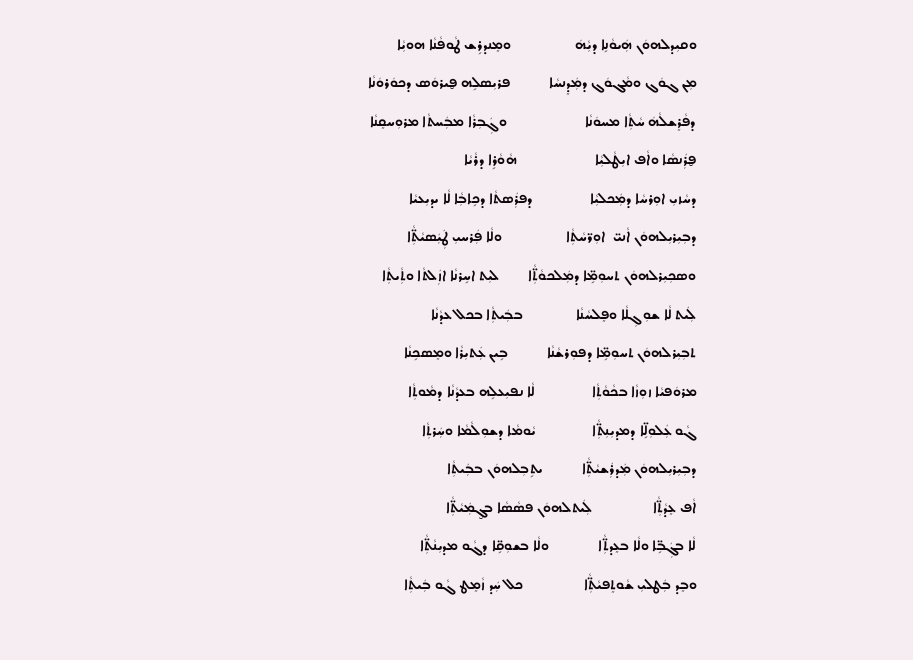ܘܩܝܼܕܠܗܘܿܢ ܗܲܝܘܵܢܹܐ ܕܝܼܵܗܿ                  ܘܡܸܢܕܪܹܫ ܛܵܘܦܵܢܵܐ ܗܘܝܼܵܐ
ܡܼܢ ܓܘܿܓ ܘܡܵܓܘܿܓ ܕܡܲܕܸܢܚܵܐ           ܦܪܝܼܣܠܹܗ ܦ̮ܝܪܘܿܣ ܕܟܘܿܪܘܿܢܵܐ
ܕܦܵܪܸܫܠܵܗܿ ܚܵܬܼܵܐ ܡܚܘܿܢܵܐ                      ܘܓܲܒܼܪܵܐ ܡܒܲܚܬܵܐ ܡܪܘܼܚܩܸܢܵܐ
ܦ̮ܪܲܢܣܵܐ ܘܐܵܦ ܐܝܼܛܵܠܝܼܵܐ                      ܗܵܘܵܪܹܐ ܕܪܵܝܵܐ
ܕܚܵܙܝܼ ܐܘܼܪܚܵܐ ܕܡܲܟܠܝܼܵܐ                ܕܦܪܲܣܬܵܐ ܕܟܹܐܒܼܵܐ ܠܵܐ ܝܕܝܼܥܝܵܐ
ܕܒܼܝܼܪܝܼܠܗܘܿܢ ܐܵܢܝ̈  ܐܘܼܪ̈ܚܵܬܼܵܐ                  ܘܠܵܐ ܦܲܪܚܝܼ ܛܲܝܲܣܝܵܬܼ̈ܵܐ
ܘܣܟܼܝܼܪܠܗܘܿܢ ܬܚܘܼܡܹ̈ܐ ܕܡܲܠܟܘܵܬܼ̈ܵܐ        ܠܝܼܬ ܐܚܹܪܢܵܐ ܐܙܲܠܬܵܐ ܘܬܼܵܝܬܼܵܐ
ܠܲܝܬ ܠܵܐ ܫܘܼܓܼܠܵܐ ܘܦܸܠܚܵܢܵܐ               ܒܒܲܝܬܼܵܐ ܒܟܠ ܥܕܵܢܵܐ
ܬܒܼܝܼܪܠܗܘܿܢ ܬܚܘܼܡܹ̈ܐ ܕܦܘܼܪܫܵܢܵܐ           ܒܹܝܢ ܥܲܬܝܼܪܵܐ ܘܡܸܣܟܹܢܵܐ
ܡܪܘܿܦܝܵܐ ܙܘܼܙܵܐ ܒܟܵܘܵܬܼܵܐ                ܠܵܐ ܢܦܝܼܥܠܹܗ ܒܥܕܵܢܵܐ ܕܡܵܘܬܼܵܐ
ܓܵܘ ܥܲܠܘܼܠܹ̈ܐ ܕܡܕܝܼܢܼܬܼ̈ܵܐ                ܝܵܘܡܵܐ ܕܫܘܼܠܵܡܵܐ ܘܚܲܪܬܼܵܐ
ܕܒܼܝܼܪܝܼܠܗܘܿܢ ܡܲܕܪܲܫܝܵܬܼ̈ܵܐ           ܝܬܹܒܼܠܗܘܿܢ ܒܒܲܝܬܼܵܐ
ܐܵܦ ܥܸܕܵܬܼ̈ܵܐ                 ܠܲܝܬܠܗܘܿܢ ܦܣܵܣܵܐ ܒܓ̮ܡܲܝܵܬܼ̈ܵܐ
ܠܵܐ ܒܓܲܒܹ̈ܐ ܘܠܵܐ ܒܥܸܕܬܼ̈ܵܐ              ܘܠܵܐ ܒܫܘܼܩܹ̈ܐ ܕܓܵܘ ܡܕܝܼܢܵܬܼ̈ܵܐ
ܘܒܸܕ ܒܲܛܠܝܼ ܫܵܘܬܸܦܝܵܬܼ̈ܵܐ                 ܟܠ ܚܲܕ ܙܵܡܸܛ ܓܵܘ ܒܲܝܬܼܵܐ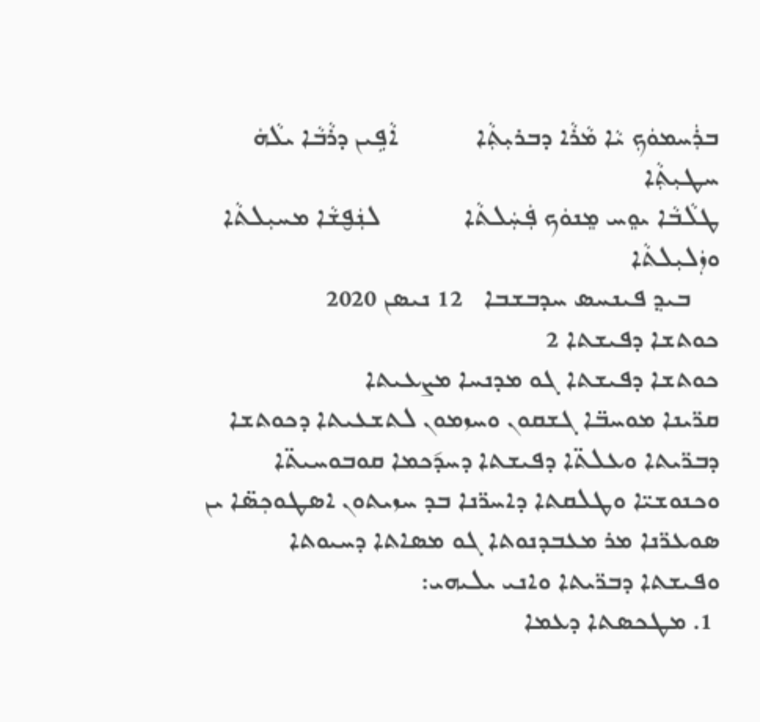ܒܪܲܚܡܘܿܟܼ ܝܵܐ ܡܵܪܵܐ ܕܒܪܝܼܬܼܵܐ           ܐܵܦܹܝܢ ܕܪܵܒܵܐ ܝܠܵܗܿ ܚܛܝܼܬܼܵܐ
ܛܠܵܒܵܐ ܝܘܸܚ ܡܸܢܘܿܟ ܦܲܚܲܠܬܵܐ            ܠܢܲܦ̮ܫܵܐ ܡܚܝܼܠܬܵܐ ܘܙܲܠܝܼܠܬܵܐ
    ܒܝܕ݂ ܦܝܢܚܣ ܚܕܒܫܒܐ   12 ܢܝܣܢ 2020
ܟܘܬܫܐ ܕܦܝܫܬܐ 2
ܟܘܬܫܐ ܕܦܝܫܬܐ ܓܘ ܡܕܢܚܐ ܡܨܥܝܬܐ
ܩܪ̈ܝܢܐ ܡܘܚܒ̈ܐ ܓܫܩܘܢ ܘܚܙܡܘܢ ܠܬܫܥܝܬܐ ܕܟܘܬܫܐ ܕܒܪ̈ܝܬܐ ܘܥܠܬ̈ܐ ܕܦܝܫܬܐ ܕܚܕ݇ܟܡܐ ܩܘܒܘܚܝܬ̈ܐ ܘܟܢܘܫܝ̈ܐ ܘܛܠܩܬܐ ܕܐܚܪ̈ܢܐ ܒܕ ܚܙܝܬܘܢ ܐܣܛܘܟ݂ܣ̈ܐ ܝܢ ܣܘܥܪ̈ܢܐ ܡܪ ܡܥܒܕܢܘܬܐ ܓܘ ܡܣܐܬܐ ܕܚܝܘܬܐ ܘܦܝܫܬܐ ܕܒܪ̈ܝܬܐ ܘܐܢܝ ܝܠܝܗܝ:
 1. ܡܛܟܣܬܐ ܕܥܡܐ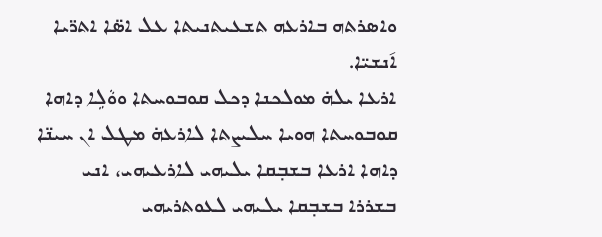ܘܐܣܪܬܗ ܒܐܪܥܗ ܬܫܥܝܬܢܝܬܐ ܥܠ ܐܣ̈ܐ ܐܬܪ̈ܝܐ ܐ݇ܢܫܝ̈ܐ.
ܐܪܥܐ ܝܠܗ̇ ܡܘܠܟܢܐ ܕܟܠ ܩܘܒܘܚܬܐ ܘܘܵܠܹܐ ܕܐܗܐ ܩܘܒܘܚܬܐ ܗܘܝܐ ܚܠܝܨܬܐ ܠܐܪܥܗ̇ ܡܛܠ ܐܢ ܚܝܢ̈ܐ ܕܐܗܐ ܐܪܥܐ ܒܫܒ݂ܩܐ ܝܠܝܗܝ ܠܐܪܥܝܗܝ، ܐܢܝ ܒܫܪܪܐ ܒܫܒ݂ܩܐ ܝܠܝܗܝ ܠܥܘܬܪܝܗܝ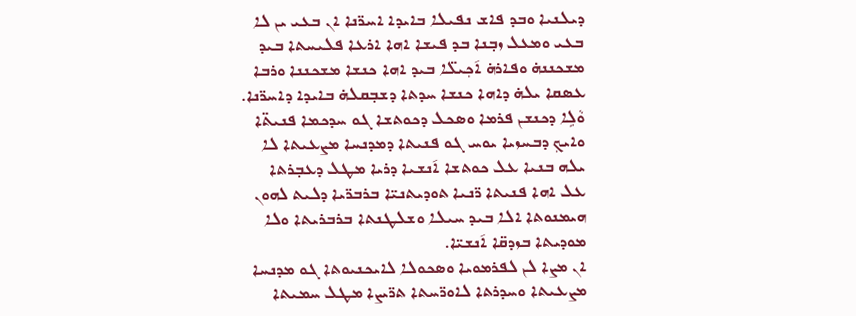ܕܝܠܢܝܐ ܘܒܕ ܦܐܫ ܢܦܝܠܐ ܒܐܝܕܐ ܐܚܪ̈ܢܐ ܐܢ ܒܥܝ ܝܢ ܠܐ ܒܥܝ ܘܡܥܠ ܙܒ݂ܢܐ ܒܕ ܦܝܫܐ ܐܗܐ ܐܪܥܐ ܦܠܝܚܬܐ ܒܝܕ ܡܫܟܢܢܗ̇ ܘܦܐܪܗ̇ ܐ݇ܟ݂ܝܠ̈ܐ ܒܝܕ ܐܗܐ ܟܢܫܐ ܡܫܟܢܢܐ ܘܪܒܐ ܥܣܩܐ ܝܠܗ̇ ܕܐܗܐ ܟܢܫܐ ܚܕܬܐ ܕܫܒ݂ܩܠܗ̇ ܒܐܝܕܐ ܕܐܚܪ̈ܢܐ.
ܘܵܠܹܐ ܕܟܢܫܢ ܦܪܡܐ ܘܣܟܠ ܕܟܘܬܫܐ ܓܘ ܚܕܟܡܐ ܦܢܝܬ̈ܐ ܘܐܝܟܼ ܕܒܚܙܝܐ ܝܘܚ ܓܘ ܦܢܝܬܐ ܕܡܕܢܚܐ ܡܨܥܝܬܐ ܠܐ ܝܠܗ ܒܢܝܐ ܥܠ ܟܘܬܫܐ ܐ݇ܢܫܝܐ ܕܪܝܐ ܡܛܠ ܕܥܒ݂ܪܬܐ ܥܠ ܐܗܐ ܦܢܝܬܐ ܪ̈ܢܝܐ ܬܘܕܝܬܢܝ̈ܐ ܒܪܒܪ̈ܝܐ ܕܠܝܬ ܠܗܘܢ ܗܝܡܢܘܬܐ ܐܠܐ ܒܝܕ ܚܝܠܐ ܘܫܠܛܢܬܐ ܒܪܒܪܝܬܐ ܘܠܐ ܡܘܕܝܬܐ ܒܙܕܩ̈ܐ ܐ݇ܢܫܝ̈ܐ.
ܐܢ ܡܨܐ ܠܢ ܠܦܪܡܘܝܐ ܘܣܟܘܠܐ ܠܐܝܟܢܝܘܬܐ ܓܘ ܡܕܢܚܐ ܡܨܥܝܬܐ ܘܚܕܪܬܐ ܠܐܘܪ̈ܚܬܐ ܬܪ̈ܝܨܐ ܡܛܠ ܚܡܝܬܐ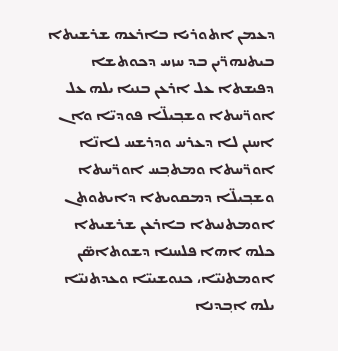ܕܥܡܢ ܐܬܘܪܝܐ ܒܐܪܥܗ ܫܪܫܝܬܐ ܒܝܬܢܗܪ̈ܝܢ ܒܕ ܚܙܚ ܕܟܘܬܫܐ ܕܦܝܫܬܐ ܥܠ ܐܪܥܢ ܒܢܝܐ ܝܠܗ ܥܠ ܐܘܪ̈ܚܬܐ ܘܫܒ݂ܝܠ̈ܐ ܦܘܕܝ̈ܐ ܘܐܢ ܐܚܢܢ ܠܐ ܕܥܪܚ ܘܕܪܫܚ ܠܐܢ̈ܐ ܐܘܪ̈ܚܬܐ ܘܡܬܒ݂ܚ ܐܘܪ̈ܚܬܐ ܘܫܒ݂ܝܠ̈ܐ ܕܡܩܘܝܬܐ ܕܐܝܬܘܬܢ ܐܘܡܬܢܝܬܐ ܒܐܪܥܢ ܫܪܫܝܬܐ ܟܠܗ ܐܗܐ ܦܠܚܢܐ ܕܫܘܬܐܣ̈ܢ ܐܘܡܬܢܝ̈ܐ، ܟܢܘܫܝܝ̈ܐ ܘܥܕܬܢܝ̈ܐ ܝܠܗ ܐܒ݂ܕܢܐ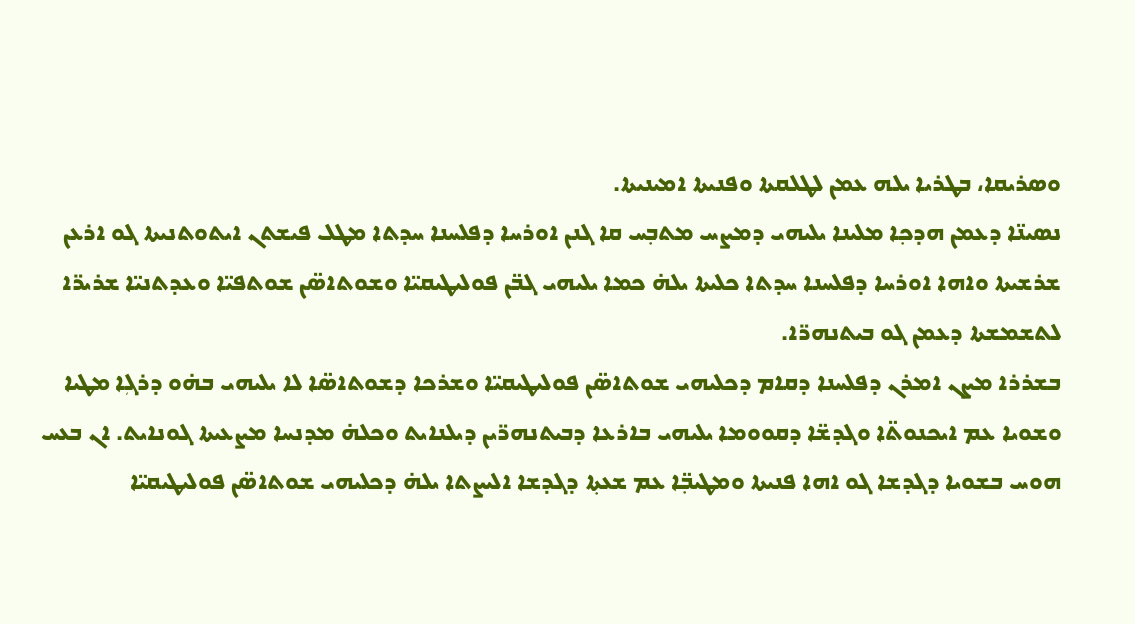ܘܣܪܝܩܐ، ܒܛܪܝܐ ܝܠܗ ܥܡܢ ܠܛܠܩܬܐ ܘܦܢܝܬܐ ܐܡܝܢܝܬܐ.
ܢܣܝܢ̈ܐ ܕܥܡܢ ܗܕܟ݂ܐ ܡܠܝܢܐ ܝܠܝܗܝ ܕܡܨܚ ܡܬܒ݂ܚ ܩܐ ܓܢܢ ܐܘܪܚܐ ܕܦܠܚܢܐ ܚܕܬܐ ܡܛܠ ܦܝܫܬܢ ܐܝܬܘܬܢܝܬܐ ܓܘ ܐܪܥܢ ܫܪܫܝܬܐ ܘܐܗܐ ܐܘܪܚܐ ܕܦܠܚܢܐ ܚܕܬܐ ܟܠܝܬܐ ܝܠܗ̇ ܟܡܐ ܝܠܝܗܝ ܓܒ̈ܢ ܦܘܠܝܛܝܩܝ̈ܐ ܘܫܘܬܐܣ̈ܢ ܫܘܬܦܝ̈ܐ ܘܥܕܬܢܝ̈ܐ ܫܪܝܪ̈ܐ ܠܬܫܡܫܬܐ ܕܥܡܢ ܓܘ ܒܝܬܢܗܪ̈ܐ.
ܒܫܪܪܐ ܡܨܢ ܐܡܪܢ ܕܦܠܚܢܐ ܕܩܐܡ ܕܟܠܝܗܝ ܫܘܬܐܣ̈ܢ ܦܘܠܝܛܝܩܝ̈ܐ ܘܫܪܟܐ ܕܫܘܬܐܣ̈ܐ ܠܐ ܝܠܝܗܝ ܒܗ̇ܘ ܕܪܓܼܐ ܡܛܝܐ ܘܫܘܝܐ ܥܡ ܐܝܟܢܘܬ̈ܐ ܘܓܕܫ̈ܐ ܕܩܘܘܡܐ ܝܠܝܗܝ ܒܐܪܥܐ ܕܒܝܬܢܗܪ̈ܝܢ ܕܝܠܢܐܝܬ ܘܟܠܗ̇ ܡܕܢܚܐ ܡܨܥܝܬܐ ܓܘܢܐܝܬ. ܐܢ ܒܥܚ ܗܘܚ ܒܫܘܝܐ ܕܓܕܫܐ ܓܘ ܐܗܐ ܦܢܝܬܐ ܘܡܛܝܒ݂̈ܐ ܥܡ ܫܥܬ݂ܐ ܕܓܕܫܐ ܐܠܝܨܬܐ ܝܠܗ̇ ܕܟܠܝܗܝ ܫܘܬܐܣ̈ܢ ܦܘܠܝܛܝܩܝ̈ܐ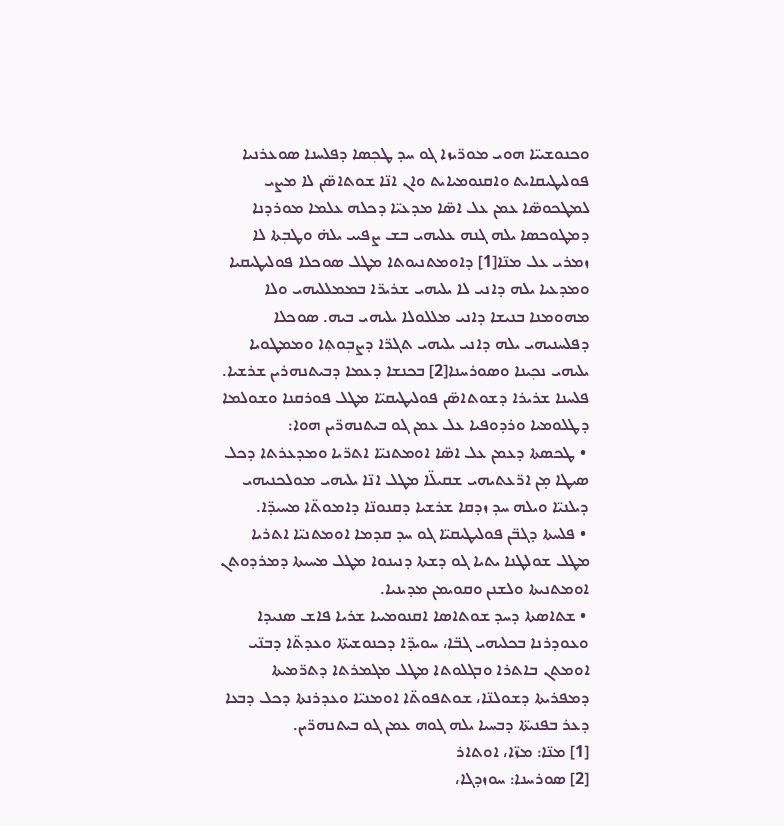ܘܟܢܘܫܝܝ̈ܐ ܗܘܝ ܡܘܪ̈ܝܙܐ ܓܘ ܚܕ ܛܟ݂ܣܐ ܕܦܠܚܢܐ ܣܘܥܪܢܝܐ ܦܘܠܝܛܝܩܐܝܬ ܘܐܩܢܘܡܝܐܝܬ ܘܐܢ ܐܢ̈ܐ ܫܘܬܐܣ̈ܢ ܠܐ ܡܨܝ ܠܡܛܟܘܣ̈ܐ ܥܡܢ ܥܠ ܐܣ̈ܐ ܡܕܥܝ̈ܐ ܕܟܠܗ ܥܠܡܐ ܡܘܪܕܢܐ ܕܡܛܘܟܣܐ ܝܠܗ ܓܢܗ ܥܠܝܗܝ ܒܫ ܨܦܝܝ ܝܠܗ̇ ܘܛܒ݂ܬܐ ܠܐ ܙܡܪܝ ܥܠ ܡܢ̈ܐ[1] ܕܐܘܡܬܢܝܘܬܐ ܡܛܠ ܣܘܟܠܐ ܦܘܠܝܛܝܩܝܐ ܘܡܕܥܝܐ ܝܠܗ ܕܐܢܝ ܠܐ ܝܠܝܗܝ ܫܪܝܪ̈ܐ ܒܡܡܠܠܝܗܝ ܘܠܐ ܡܗܘܡܢܐ ܒܢܝܫܐ ܕܐܢܝ ܡܠܠܘܠܐ ܝܠܝܗܝ ܒܝܗ. ܣܘܟܠܐ ܕܦܠܚܢܝܗܝ ܝܠܗ ܕܐܢܝ ܝܠܝܗܝ ܬܓܪ̈ܐ ܕܨܒ݂ܘܬ݂ܐ ܘܡܡܛܘܝܐ ܝܠܝܗܝ ܢܟ݂ܝܢܐ ܘܣܘܪܚܢܐ[2] ܒܟܢܫܐ ܕܥܡܐ ܕܒܝܬܢܗܪܝܢ ܫܪܫܝܐ.
ܦܠܚܢܐ ܫܪܝܪܐ ܕܫܘܬܐܣ̈ܢ ܦܘܠܝܛܝܩܝ̈ܐ ܡܛܠ ܦܘܪܩܢܐ ܘܫܘܠܡܐ ܕܛܠܘܡܝܐ ܘܪܕܘܦܝܐ ܥܠ ܥܡܢ ܓܘ ܒܝܬܢܗܪ̈ܝܢ ܗܘܐ:
 • ܛܟܣܬܐ ܕܥܡܢ ܥܠ ܐܣ̈ܐ ܐܘܡܬܢܝ̈ܐ ܐܬܪ̈ܝܐ ܘܡܕܥܪܬܐ ܕܟܠ ܣܝܛܐ ܡ̣ܢ ܐܪ̈ܥܬܝܗܝ ܫܩܝܠ̈ܐ ܡܛܠ ܐܢ̈ܐ ܝܠܝܗܝ ܡܘܠܟܢܝܗܝ ܕܝܠܢܝ̈ܐ ܘܝܠܗ ܚܕ ܙܕܩܐ ܫܪܫܝܐ ܕܩܢܘܢ̈ܐ ܕܐܡܘܬ̈ܐ ܡܚܝܕ̈ܐ.
 • ܦܠܚܬܐ ܕܓܒ̈ܢ ܦܘܠܝܛܝܩܝ̈ܐ ܓܘ ܚܕ ܩܕܡܐ ܐܘܡܬܢܝ̈ܐ ܐܬܪܝܐ ܡܛܠ ܫܘܠܛܢܐ ܝܬܝܐ ܓܘ ܕܫܬܐ ܕܢܝܢܘܐ ܡܛܠ ܡܚܝܬܐ ܕܡܪܕܘܬܢ ܐܘܡܬܢܝܬܐ ܘܠܫܢܢ ܘܩܘܝܡܢ ܡܕܝܢܝܐ.
 • ܫܬܐܣܬܐ ܕܚܕ ܫܘܬܐܣܐ ܐܩܢܘܡܝܝܐ ܫܪܝܐ ܦܐܫ ܣܢܝܕܐ ܘܥܘܕܪܢܐ ܒܟܠܝܗܝ ܓܒ̈ܐ، ܚܘܝܕ̈ܐ ܕܟܢܘܫܝܬ̈ܐ ܘܥܕܬ̈ܐ ܕܒܢ̈ܝ ܐܘܡܬܢ ܒܐܬܪܐ ܘܒܓܠܘܬܐ ܡܛܠ ܡܓܡܪܬܐ ܕܬܪ̈ܡܝܬܐ ܕܡܦܪܝܬܐ ܕܫܘܠܢ̈ܐ، ܫܘܬܦܘܬ̈ܐ ܐܘܡܢܝ̈ܐ ܘܥܕܪܢܬܐ ܕܟܠ ܕܒܥܐ ܕܥܪ ܒܦܢܝܬ̈ܐ ܕܒܚܝܐ ܝܠܗ ܓܘܗ ܥܡܢ ܓܘ ܒܝܬܢܗܪ̈ܝܢ.
[1] ܡܢ̈ܐ: ܡܙ̈ܐ، ܐܘܬܐܪ
[2] ܣܘܪܚܢܐ: ܚܘܙܕܓܐ،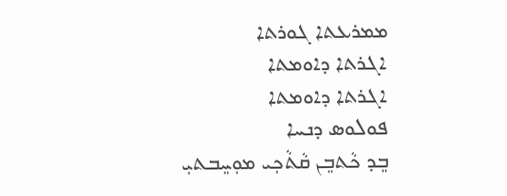ܡܡܪܥܬܐ ܓܘܪܬܐ
ܐܓܪܬܐ ܕܐܘܡܬܐ
ܐܓܪܬܐ ܕܐܘܡܬܐ
ܦܘܠܘܣ ܕܢܚܐ
ܒܸܕ ܟܵܬܒܸܢ ܩܵܬܵܟܼܝ ܡܘܼܚܸܒܬܝܼ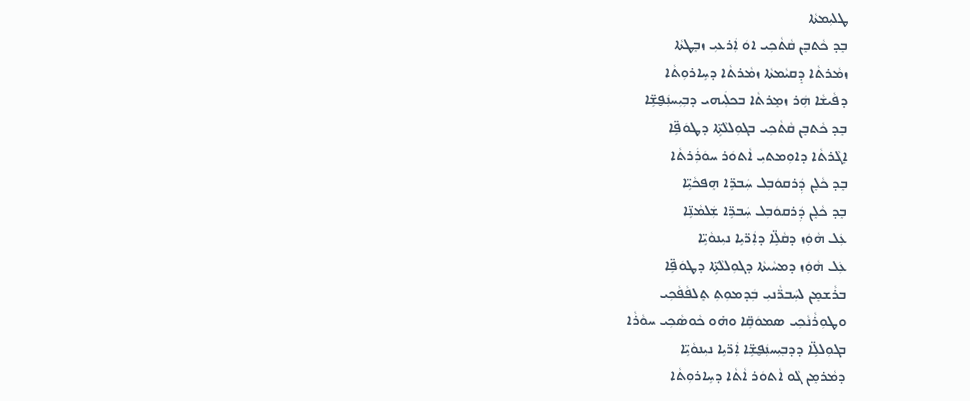ܛܠܝܼܡܬܵܐ
ܒܸܕ ܟܵܬܒܸܢ ܩܵܬܵܟܼܝ ܐܘܿ ܐܲܪܥܝܼ ܙܒܸܛܬܵܐ
ܙܡܵܪܬܵܐ ܕܸܩܝܵܡܬܵܐ ܙܡܵܪܬܵܐ ܕܚܹܐܪܘܼܬܵܐ
ܕܦܵܝܫܵܐ ܗܲܪ ܙܡܸܪܬܵܐ ܒܟܠܲܝܗܝ ܕܒܼܝܼܚܢܲܦ̮ܫܹ̈ܐ
ܒܸܕ ܟܵܬܒܸܢ ܩܵܬܵܟܼܝ ܒܓܘܼܠܠܵܬܹ̈ܐ ܕܛܘܿܦܹ̈ܐ
ܐܸܓܵܪܬܵܐ ܕܐܘܼܡܬܝܼ ܐܵܬܘܿܪ ܚܘܿܪܲܪܬܵܐ
ܒܸܕ ܟܵܠܸܢ ܕܲܪܩܘܿܒܼܠ ܚܲܒܪܹ̈ܐ ܗܸܦܟܵܝܹ̈ܐ
ܒܸܕ ܟܵܠܸܢ ܕܲܪܩܘܿܒܼܠ ܚܲܒܪܹ̈ܐ ܫܲܠܡܵܢܹ̈ܐ
ܥܲܠ ܗܵܘܲܙ ܕܩܵܠܹ̈ܐ ܕܐܲܪ̈ܝܹܐ ܢܝܼܢܘܵܝܹ̈ܐ
ܥܲܠ ܗܵܘܲܙ ܕܡܚܵܝܬܵܐ ܕܓܘܼܠܠܵܬܹ̈ܐ ܕܛܘܿܦܹ̈ܐ
ܒܪܵܫܡܸܢ ܠܚܲܒܪ̈ܵܢܝܼ ܒܲܕܡܘܼܬܼ ܬܸܠܦܵܦܵܟܼܝ
ܘܛܘܼܪܵܢܵܟܼܝ ܣܡܘܿܩܹ̈ܐ ܘܗ̇ܘ ܟܵܘܣܵܟܼܝ ܚܘܵܪܵܐ
ܒܓܘܼܠܠܹ̈ܐ ܕܕܒ݂ܝܼܚܢܲܦ̮ܫܹ̈ܐ ܐܲܪ̈ܝܹܐ ܢܝܼܢܘܵܝܹ̈ܐ
ܕܡܵܪܡܸܢ ܓܵܘ ܐܵܬܘܿܪ ܐܵܬܵܐ ܕܚܹܐܪܘܼܬܵܐ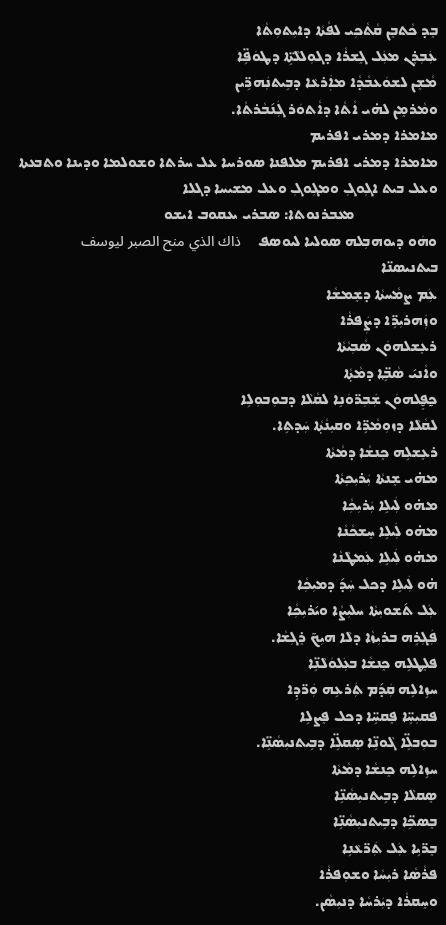ܒܸܕ ܟܵܬܒܸܢ ܩܵܬܵܟܼܝ ܠܦܵܬܵܐ ܕܐܝܼܬܘܼܬܵܐ
ܥܲܒܼܪܸܢ ܡܥܲܠ ܓܸܫܪܵܐ ܕܓܘܼܠܠܵܬܹ̈ܐ ܕܛܘܿܦܹ̈ܐ
ܡܵܫܸܢ ܠܫܘܿܥܒܵܕܵܐ ܡܐܲܪܥܵܐ ܕܒܹܝܬܢܲܗܪܹ̈ܝܢ
ܘܡܵܪܡܸܢ ܠܗ̇ܝ ܐܵܬܵܐ ܕܐܵܬܘܿܪ ܓܲܢ݇ܒܵܪܬܵܐ.
ܡܐܡܪܐ ܕܡܪܝ ܐܦܪܝܡ
ܡܐܡܪܐ ܕܡܪܝ ܐܦܪܝܡ ܡܠܦܢܐ ܣܘܪܝܝܐ ܥܠ ܚܪܬܐ ܘܫܘܠܡܐ ܘܕܝܢܐ ܘܬܒܥܬܐ ܘܥܠ ܒܝܬ ܐܓܼܘܓܼ ܘܡܓܼܘܓܼ ܘܥܠ ܡܫܝܚܐ ܕܓܠܐ
                        ܡܥܒܪܢܘܬܐ: ܣܒܪܝ ܝܥܩܘܒ ܐܝܫܘ
ܘܗܿܘ ܕܝܘܗܒܼܠܗ ܣܘܠܝܐ ܠܝܘܣܦ     ذاك الذي منح الصبر ليوسف
ܒܝܬܢܝܣܢ̈ܐ
ܥܲܡ ܨܡܵܚܬܵܐ ܕܫܸܡܫܵܐ
ܘܙܲܗܪܝܼܪܹ̈ܐ ܕܨܲܦܪܵܐ
ܪܥܸܫܠܗܘܿܢ ܣܵܒܼܝܵܬܵܐ
ܘܐܵܢܝ݇ ܣܵܒ݂ܹ̈ܐ ܕܡܵܬ݂ܵܐ
ܟ̰ܦ̮ܸܠܗܘܿܢ ܫܲܒܼܪ̈ܘܿܢܹܐ ܠܩܵܠܵܐ ܕܒܘܼܒܘܼܠܹܐ
ܠܩܵܠܵܐ ܕܙܘܼܡܵܪܹ̈ܐ ܘܩܝܼܢܵܬ݂ܵܐ ܚܲܕܬܹܐ.
ܪܥܸܫܠܹܗ ܟܸܢܫܵܐ ܕܡܵܬܵܐ
ܡܗ̇ܝ ܫܸܢܬܵܐ ܝܲܪܝܼܟܼܬܵܐ
ܡܗ̇ܘ ܠܲܝܠܹܐ ܝܲܪܝܼܟܼܵܐ
ܡܗ̇ܘ ܠܲܝܠܹܐ ܚܸܫܟܵܢܵܐ
ܡܗ̇ܘ ܠܲܝܠܹܐ ܥܲܡܛܵܢܵܐ
ܗ̇ܘ ܠܲܝܠܹܐ ܕܟܠ ܚܲܕ݇ ܕܡܝܼܟܼܵܐ
ܥܲܠ ܬ݇ܫܘܝܼܬܵܐ ܚܠܝܼܨܵܐ ܘܝ݇ܪܝܼܟܼܵܐ
ܦܲܓܼܪܹܗ ܒܪܝܼܙܵܐ ܕܠܵܐ ܗܝܼܟ̃ ܪܸܓܼܫܵܐ.
ܦܠܸܛܠܹܗ ܟܸܢܫܵܐ ܒܥܲܠܘܿܠܵܢܹ̈ܐ
ܚܙܹܐܠܹܗ ܩܲܕ݇ܡ ܬܲܪܥܹܗ ܘܲܪ̈ܕܹܐ
ܦܩܝܼܚܹ̈ܐ ܦܸܩܚܹ̈ܐ ܕܟܠ ܦܸܨܠܹܐ
ܒܘܼܒܠܹ̈ܐ ܓܵܘܢܹ̈ܐ ܣܸܩܠܹ̈ܐ ܕܒܹܝܬܢܝܼܣܵܢܹ̈ܐ.
ܚܙܹܐܠܹܗ ܟܸܢܫܵܐ ܕܡܵܬܵܐ
ܣܸܩܠܵܐ ܕܒܹܝܬܢܝܼܣܵܢܹ̈ܐ
ܒܸܣܟܹ̈ܐ ܕܒܹܝܬܢܝܼܣܵܢܹ̈ܐ
ܒܸܪ̈ܝܹܐ ܥܲܠ ܬܲܪ̈ܥܵܢܹܐ
ܦܪܵܣܵܐ ܪܝܼܚܵܐ ܘܫܘܼܦܪܵܐ
ܘܚܸܩܪܵܐ ܕܝܲܪܚܵܐ ܕܢܝܼܣܵܢ.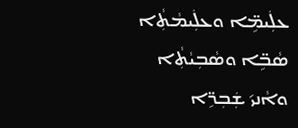ܥܠܲܝܡܹ̈ܐ ܘܥܠܲܝܡܵܬܼܵܐ
ܣܵܒܹ̈ܐ ܘܣܵܒܼܝܵܬܼܵܐ
ܘܐܵܢܝ݇ ܫܲܒܼܪܹ̈ܐ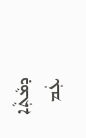ܕܡܵܬܼܵܐ
ܥܲܡ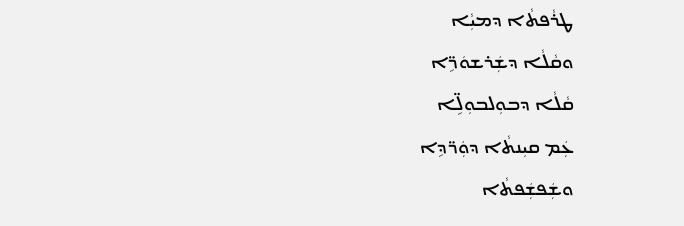ܛܪܵܦܬܵܐ ܕܡܝܼܵܐ
ܘܩܵܠܵܐ ܕܫܲܪܫܘܿܪܹ̈ܐ
ܩܵܠܵܐ ܕܒܘܼܠܒܘܼܠܹ̈ܐ
ܥܲܡ ܩܝܼܢܬܵܐ ܕܘܲܪ̈ܕܹܐ
ܘܫܲܦܫܲܦܬܵܐ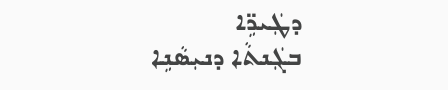ܕܛܲܝܪܹ̈ܐ
ܒܓܲܢܬܵܐ ܕܢܝܼܣܵܢܹܐ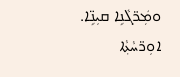ܘܡܲܪ̈ܓܵܢܹܐ ܩܝܼܢܹ̈ܐ.
ܐܘܼܪ̈ܚܵܬ݂ܵܐ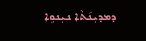ܕܡܕܝܼܢ݇ܬܵܐ ܢܝܼܢܘܹܐ